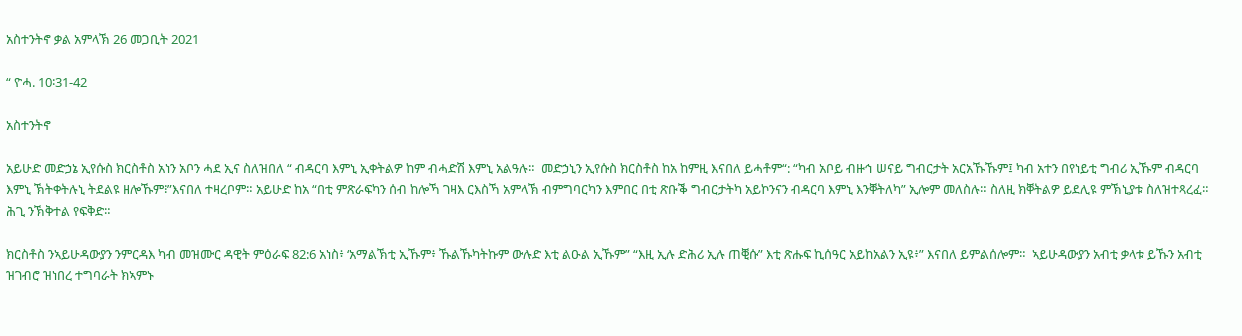አስተንትኖ ቃል አምላኽ 26 መጋቢት 2021

“ ዮሓ. 10፡31-42

አስተንትኖ

አይሁድ መድኃኔ ኢየሱስ ክርስቶስ አነን አቦን ሓደ ኢና ስለዝበለ “ ብዳርባ እምኒ ኢቀትልዎ ከም ብሓድሽ እምኒ አልዓሉ።  መድኃኒን ኢየሱስ ክርስቶስ ከአ ከምዚ እናበለ ይሓቶም“: “ካብ አቦይ ብዙኅ ሠናይ ግብርታት አርአኹኹም፤ ካብ አተን በየነይቲ ግብሪ ኢኹም ብዳርባ እምኒ ኽትቀትሉኒ ትደልዩ ዘሎኹም፧”እናበለ ተዛረቦም። አይሁድ ከአ “በቲ ምጽራፍካን ሰብ ከሎኻ ገዛእ ርእስኻ አምላኽ ብምግባርካን እምበር በቲ ጽቡቕ ግብርታትካ አይኮንናን ብዳርባ እምኒ እንቐትለካ” ኢሎም መለስሉ። ስለዚ ክቐትልዎ ይደሊዩ ምኽኒያቱ ስለዝተጻረፈ። ሕጊ ንኽቅተል የፍቅድ።

ክርስቶስ ንኣይሁዳውያን ንምርዳእ ካብ መዝሙር ዳዊት ምዕራፍ 82:6 አነስ፥ ‘አማልኽቲ ኢኹም፥ ኹልኹካትኩም ውሉድ እቲ ልዑል ኢኹም” “እዚ ኢሉ ድሕሪ ኢሉ ጠቒሱ” እቲ ጽሑፍ ኪሰዓር አይከአልን ኢዩ፥” እናበለ ይምልሰሎም።  ኣይሁዳውያን አብቲ ቃላቱ ይኹን አብቲ ዝገብሮ ዝነበረ ተግባራት ክኣምኑ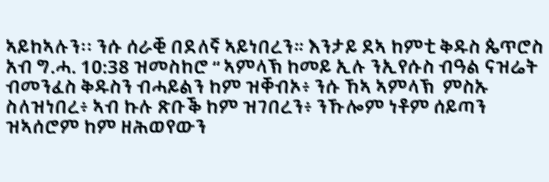ኣይከኣሉን፡፡ ንሱ ሰራቒ በደለኛ ኣይነበረን። እንታይ ደኣ ከምቲ ቅዱስ ጴጥሮስ አብ ግ.ሓ. 10:38 ዝመስከሮ “ ኣምላኽ ከመይ ኢሉ ንኢየሱስ ብዓል ናዝሬት ብመንፈስ ቅዱስን ብሓይልን ከም ዝቐብኦ፥ ንሱ ኸኣ ኣምላኽ  ምስኡ ስለዝነበረ፥ ኣብ ኩሉ ጽቡቕ ከም ዝገበረን፥ ንኹሎም ነቶም ሰይጣን ዝኣሰሮም ከም ዘሕወየውን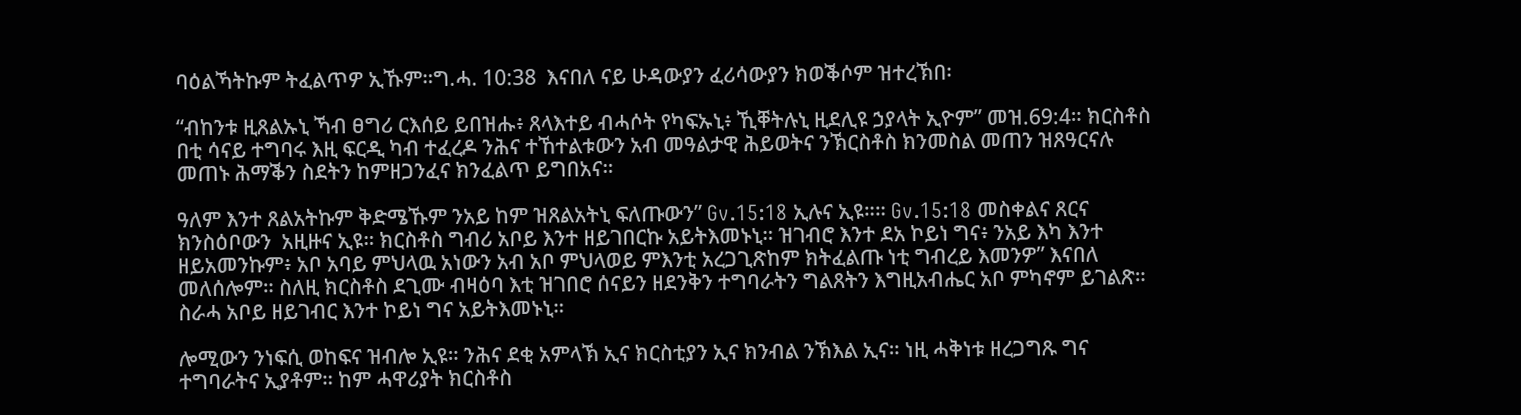ባዕልኻትኩም ትፈልጥዎ ኢኹም።ግ.ሓ. 10:38  እናበለ ናይ ሁዳውያን ፈሪሳውያን ክወቕሶም ዝተረኽበ፡

“ብከንቱ ዚጸልኡኒ ኻብ ፀግሪ ርእሰይ ይበዝሑ፥ ጸላእተይ ብሓሶት የካፍኡኒ፥ ኺቐትሉኒ ዚደሊዩ ኃያላት ኢዮም” መዝ.69:4። ክርስቶስ በቲ ሳናይ ተግባሩ እዚ ፍርዲ ካብ ተፈረዶ ንሕና ተኸተልቱውን አብ መዓልታዊ ሕይወትና ንኽርስቶስ ክንመስል መጠን ዝጸዓርናሉ መጠኑ ሕማቕን ስደትን ከምዘጋንፈና ክንፈልጥ ይግበአና።

ዓለም እንተ ጸልአትኩም ቅድሜኹም ንአይ ከም ዝጸልአትኒ ፍለጡውን” Gv.15:18 ኢሉና ኢዩ።። Gv.15:18 መስቀልና ጸርና ክንስዕቦውን  አዚዙና ኢዩ። ክርስቶስ ግብሪ አቦይ እንተ ዘይገበርኩ አይትእመኑኒ። ዝገብሮ እንተ ደአ ኮይነ ግና፥ ንአይ እካ እንተ ዘይአመንኩም፥ አቦ አባይ ምህላዉ አነውን አብ አቦ ምህላወይ ምእንቲ አረጋጊጽከም ክትፈልጡ ነቲ ግብረይ እመንዎ” እናበለ መለሰሎም። ስለዚ ክርስቶስ ደጊሙ ብዛዕባ እቲ ዝገበሮ ሰናይን ዘደንቅን ተግባራትን ግልጸትን እግዚአብሔር አቦ ምካኖም ይገልጽ። ስራሓ አቦይ ዘይገብር እንተ ኮይነ ግና አይትእመኑኒ።

ሎሚውን ንነፍሲ ወከፍና ዝብሎ ኢዩ። ንሕና ደቂ አምላኽ ኢና ክርስቲያን ኢና ክንብል ንኽእል ኢና። ነዚ ሓቅነቱ ዘረጋግጹ ግና ተግባራትና ኢያቶም። ከም ሓዋሪያት ክርስቶስ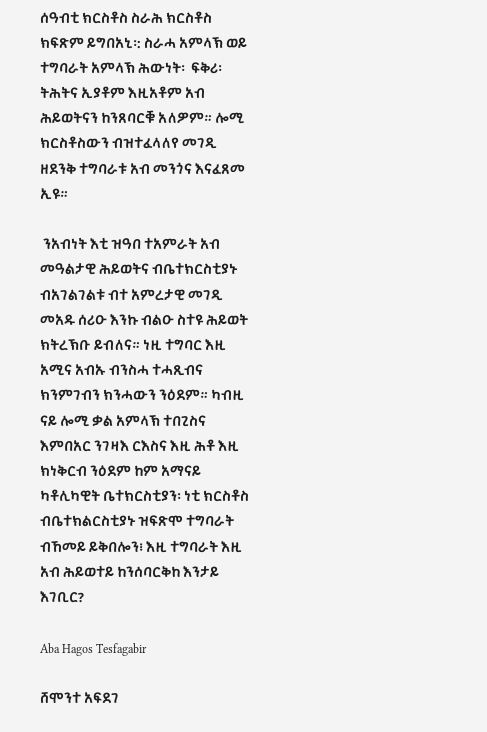ሰዓብቲ ክርስቶስ ስራሕ ክርስቶስ ክፍጽም ይግበአኒ፡: ስራሓ አምላኽ ወይ ተግባራት አምላኽ ሕውነት፡  ፍቅሪ፡ ትሕትና ኢያቶም እዚአቶም አብ ሕይወትናን ከንጸባርቑ አለዎም። ሎሚ ክርስቶስውን ብዝተፈላለየ መገዲ ዘደንቅ ተግባራቱ አብ መንጎና እናፈጸመ ኢዩ።

 ንአብነት እቲ ዝዓበ ተአምራት አብ መዓልታዊ ሕይወትና ብቤተክርስቲያኑ ብአገልገልቱ ብተ አምረታዊ መገዲ መአዱ ሰሪዑ እንኩ ብልዑ ስተዩ ሕይወት ክትረኽቡ ይብለና። ነዚ ተግባር እዚ አሚና አብኡ ብንስሓ ተሓጺብና ክንምገብን ክንሓውን ንዕደም። ካብዚ ናይ ሎሚ ቃል አምላኽ ተበጊስና እምበአር ንገዛእ ርእስና እዚ ሕቶ እዚ ክነቅርብ ንዕደም ከም አማናይ ካቶሊካዊት ቤተክርስቲያን፡ ነቲ ክርስቶስ ብቤተክልርስቲያኑ ዝፍጽሞ ተግባራት ብኸመይ ይቅበሎን፧ እዚ ተግባራት እዚ አብ ሕይወተይ ከንሰባርቅከ እንታይ እገቢር?

Aba Hagos Tesfagabir

ሸሞንተ አፍደገ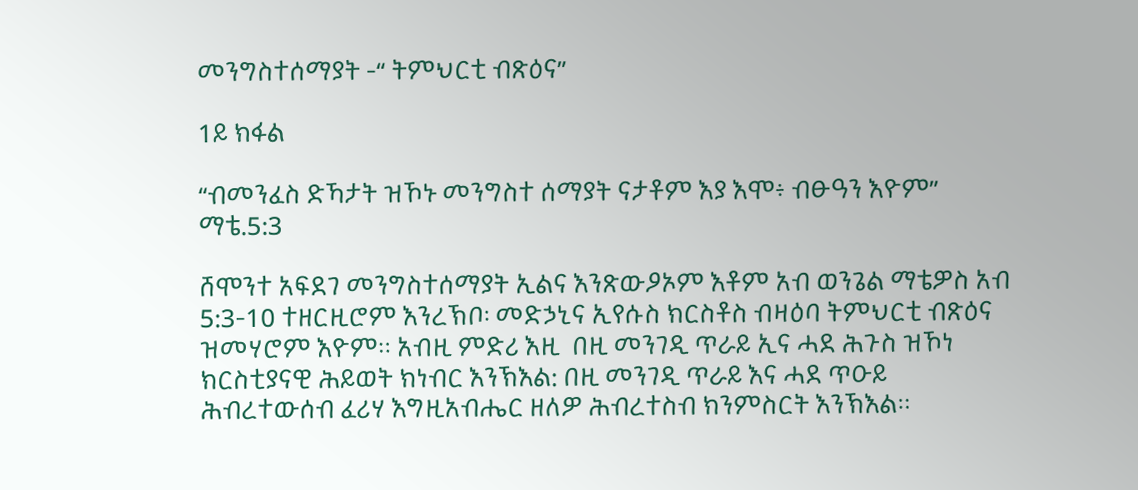መንግስተሰማያት -“ ትምህርቲ ብጽዕና”

1ይ ክፋል

“ብመንፈስ ድኻታት ዝኾኑ መንግስተ ሰማያት ናታቶም እያ እሞ፥ ብፁዓን እዮም”  ማቴ.5:3

ሸሞንተ አፍደገ መንግስተሰማያት ኢልና እንጽውዖኦም እቶም አብ ወንጌል ማቴዎስ አብ 5:3-10 ተዘርዚሮም እንረኽቦ፡ መድኃኒና ኢየሱስ ክርስቶስ ብዛዕባ ትምህርቲ ብጽዕና ዝመሃሮም እዮም። አብዚ ምድሪ እዚ  በዚ መንገዲ ጥራይ ኢና ሓደ ሕጉስ ዝኾነ ክርስቲያናዊ ሕይወት ክነብር እንኽእል: በዚ መንገዲ ጥራይ እና ሓደ ጥዑይ ሕብረተውሰብ ፈሪሃ እግዚአብሔር ዘለዎ ሕብረተስብ ክንምስርት እንኽእል።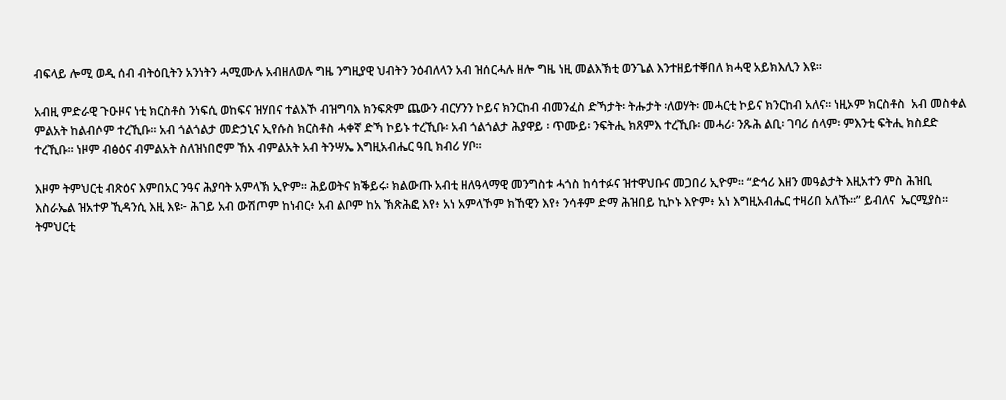ብፍላይ ሎሚ ወዲ ሰብ ብትዕቢትን አንነትን ሓሚሙሉ አብዘለወሉ ግዜ ንግዚያዊ ህብትን ንዕብለላን አብ ዝሰርሓሉ ዘሎ ግዜ ነዚ መልእኽቲ ወንጌል እንተዘይተቐበለ ክሓዊ አይክእሊን እዩ።

አብዚ ምድራዊ ጉዑዞና ነቲ ክርስቶስ ንነፍሲ ወከፍና ዝሃበና ተልእኾ ብዝግባእ ክንፍጽም ጨውን ብርሃንን ኮይና ክንርከብ ብመንፈስ ድኻታት፡ ትሑታት ፡ለወሃት፡ መሓርቲ ኮይና ክንርከብ አለና። ነዚኦም ክርስቶስ  አብ መስቀል ምልአት ከልብሶም ተረኺቡ። አብ ጎልጎልታ መድኃኒና ኢየሱስ ክርስቶስ ሓቀኛ ድኻ ኮይኑ ተረኺቡ፡ አብ ጎልጎልታ ሕያዋይ ፡ ጥሙይ፡ ንፍትሒ ክጸምእ ተረኺቡ፡ መሓሪ፡ ንጹሕ ልቢ፡ ገባሪ ሰላም፡ ምእንቲ ፍትሒ ክስደድ ተረኺቡ። ነዞም ብፅዕና ብምልአት ስለዝነበሮም ኸአ ብምልአት አብ ትንሣኤ እግዚአብሔር ዓቢ ክብሪ ሃቦ።

እዞም ትምህርቲ ብጽዕና እምበአር ንዓና ሕያባት አምላኽ ኢዮም። ሕይወትና ክቕይሩ፡ ክልውጡ አብቲ ዘለዓላማዊ መንግስቱ ሓጎስ ከሳተፉና ዝተዋህቡና መጋበሪ ኢዮም። “ድኅሪ እዘን መዓልታት እዚአተን ምስ ሕዝቢ እስራኤል ዝአተዎ ኺዳንሲ እዚ እዩ፦ ሕገይ አብ ውሽጦም ከነብር፥ አብ ልቦም ከአ ኽጽሕፎ እየ፥ አነ አምላኾም ክኸዊን እየ፥ ንሳቶም ድማ ሕዝበይ ኪኮኑ እዮም፥ አነ እግዚአብሔር ተዛሪበ አለኹ።” ይብለና  ኤርሚያስ። ትምህርቲ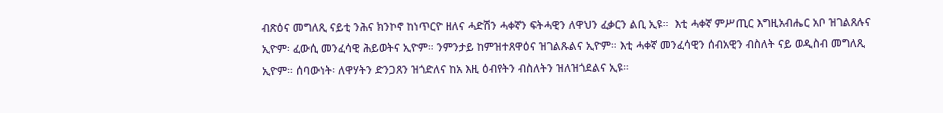ብጽዕና መግለጺ ናይቲ ንሕና ክንኮኖ ከነጥርዮ ዘለና ሓድሽን ሓቀኛን ፍትሓዊን ለዋህን ፈቃርን ልቢ ኢዩ።  እቲ ሓቀኛ ምሥጢር እግዚአብሔር አቦ ዝገልጸሉና ኢዮም፡ ፈውሲ መንፈሳዊ ሕይወትና ኢዮም። ንምንታይ ከምዝተጸዋዕና ዝገልጹልና ኢዮም። እቲ ሓቀኛ መንፈሳዊን ሰብአዊን ብስለት ናይ ወዲስብ መግለጺ ኢዮም። ሰባውነት፡ ለዋሃትን ድንጋጸን ዝጎድለና ከአ እዚ ዕብየትን ብስለትን ዝለዝጎደልና ኢዩ።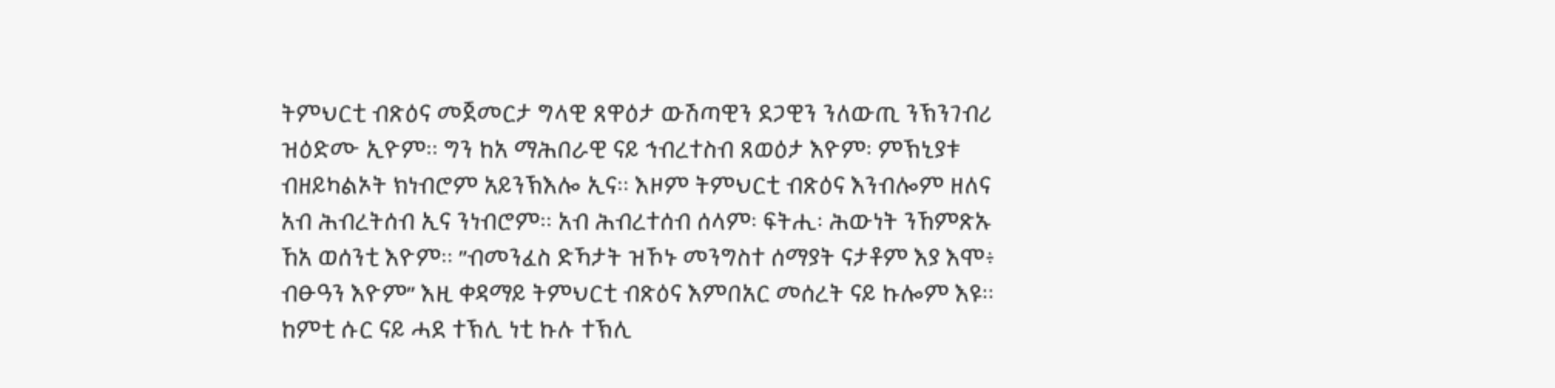ትምህርቲ ብጽዕና መጀመርታ ግላዊ ጸዋዕታ ውሽጣዊን ደጋዊን ንለውጢ ንኽንገብሪ ዝዕድሙ ኢዮም። ግን ከአ ማሕበራዊ ናይ ኅብረተስብ ጸወዕታ እዮም፡ ምኽኒያቱ ብዘይካልኦት ክነብሮም አይንኽእሎ ኢና። እዞም ትምህርቲ ብጽዕና እንብሎም ዘለና አብ ሕብረትሰብ ኢና ንነብሮም። አብ ሕብረተሰብ ሰላም፡ ፍትሒ፡ ሕውነት ንኸምጽኡ ኸአ ወሰንቲ እዮም። ”ብመንፈስ ድኻታት ዝኾኑ መንግስተ ሰማያት ናታቶም እያ እሞ፥ ብፁዓን እዮም” እዚ ቀዳማይ ትምህርቲ ብጽዕና እምበአር መሰረት ናይ ኩሎም እዩ። ከምቲ ሱር ናይ ሓደ ተኽሊ ነቲ ኩሉ ተኽሊ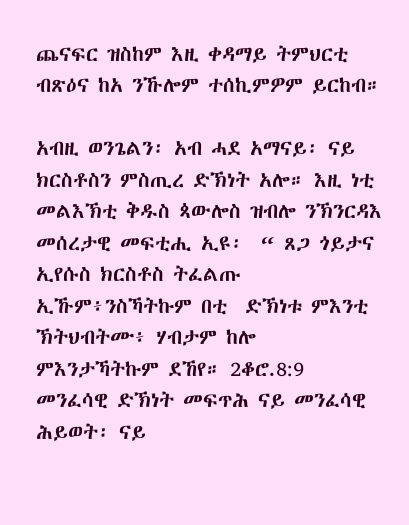ጨናፍር ዝስከም እዚ ቀዳማይ ትምህርቲ ብጽዕና ከአ ንኹሎም ተሰኪምዎም ይርከብ።

አብዚ ወንጌልን፡ አብ ሓደ አማናይ፡ ናይ ክርስቶስን ምስጢረ ድኽነት አሎ። እዚ ነቲ መልእኽቲ ቅዱስ ጳውሎስ ዝብሎ ንኽንርዳእ መሰረታዊ መፍቲሒ ኢዩ፡  “ ጸጋ ጎይታና ኢየሱስ ክርስቶስ ትፈልጡ ኢኹም፥ንስኻትኩም በቲ  ድኽነቱ ምእንቲ ኽትህብትሙ፥ ሃብታም ከሎ ምእንታኻትኩም ደኸየ። 2ቆሮ.8:9 መንፈሳዊ ድኽነት መፍጥሕ ናይ መንፈሳዊ ሕይወት፡ ናይ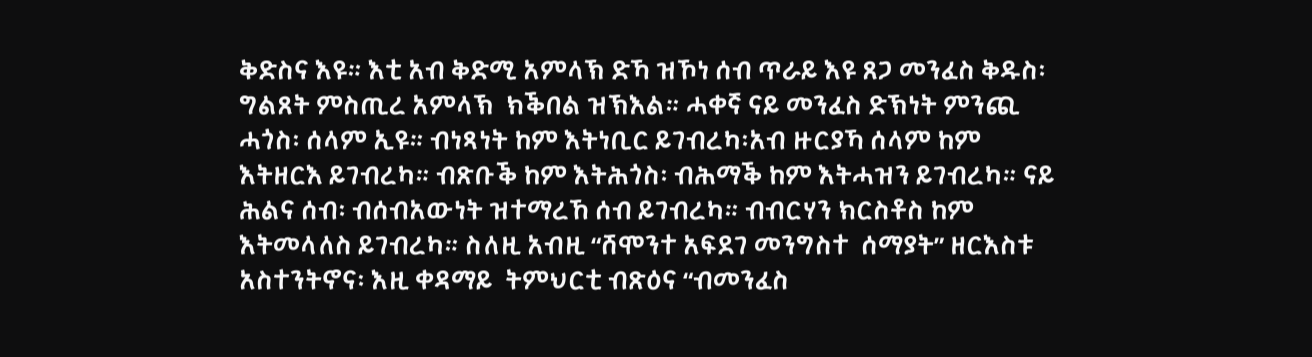ቅድስና እዩ። እቲ አብ ቅድሚ አምላኽ ድኻ ዝኾነ ሰብ ጥራይ እዩ ጸጋ መንፈስ ቅዱስ፡ ግልጸት ምስጢረ አምላኽ  ክቕበል ዝኽእል። ሓቀኛ ናይ መንፈስ ድኽነት ምንጪ ሓጎስ፡ ሰላም ኢዩ። ብነጻነት ከም እትነቢር ይገብረካ፡አብ ዙርያኻ ሰላም ከም እትዘርእ ይገብረካ። ብጽቡቕ ከም እትሕጎስ፡ ብሕማቕ ከም እትሓዝን ይገብረካ። ናይ ሕልና ሰብ፡ ብሰብአውነት ዝተማረኸ ሰብ ይገብረካ። ብብርሃን ክርስቶስ ከም እትመላለስ ይገብረካ። ስለዚ አብዚ “ሸሞንተ አፍደገ መንግስተ  ሰማያት” ዘርእስቱ አስተንትኖና፡ እዚ ቀዳማይ  ትምህርቲ ብጽዕና “ብመንፈስ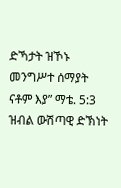ድኻታት ዝኾኑ መንግሥተ ሰማያት ናቶም እያ” ማቴ. 5:3 ዝብል ውሽጣዊ ድኽነት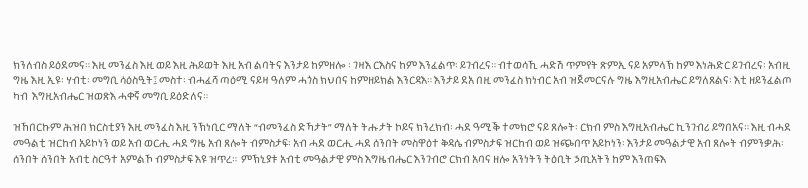ክንለብስ ይዕደመና። እዚ መንፈስ እዚ ወይ እዚ ሕይወት እዚ አብ ልባትና እንታይ ከምዘሎ ፡ ገዛእ ርእስና ከም እንፈልጥ፡ ይገብረና። ብተወሳኺ ሓድሽ ጥምየት ጽምኢ ናይ አምላኽ ከም እነሕድር ይገብረና፡ አብዚ ግዜ እዚ ኢዩ፡ ሃብቲ፡ መግቢ ሳዕስዒት፤ መስተ፡ ብሓፈሻ ጣዕሚ ናይዛ ዓለም ሓጎስ ክህበና ከምዘይክል እንርዳእ። እንታይ ደአ በዚ መንፈስ ክነብር አብ ዝጀመርናሉ ግዜ እግዚአብሔር ይግለጸልና፡ እቲ ዘይንፈልጦ ካብ  እግዚአብሔር ዝወጽእ ሓቀኛ መግቢ ይዕድለና።

ዝኸበርኩም ሕዝበ ክርስቲያን እዚ መንፈስ እዚ ንኽነቢር ማለት “ብመንፈስ ድኻታት” ማለት ትሑታት ኮይና ክንረክብ፡ ሓደ ዓሚቕ ተመክሮ ናይ ጸሎት፡ ርክብ ምስ እግዚአብሔር ኪንገብሪ ይግበአና። እዚ ብሓደ መዓልቲ ዝርከብ አይኮነን ወይ አብ ወርሒ ሓደ ግዜ አብ ጸሎት ብምስታፍ፡ አብ ሓደ ወርሒ ሓደ ሰንበት መስዋዕተ ቅዳሴ ብምስታፍ ዝርከብ ወይ ዝጭበጥ አይኮነን፡ እንታይ መዓልታዊ አብ ጸሎት ብምንቃሕ፡ ሰንበት ሰንበት አብቲ ስርዓተ አምልኾ ብምስታፍ እዩ ዝጥረ።  ምኽኒያቱ አብቲ መዓልታዊ ምስ እግዜብሔር እንገብሮ ርክብ አባና ዘሎ አንነትን ትዕቢት ኃጢአትን ከም እንጠፍእ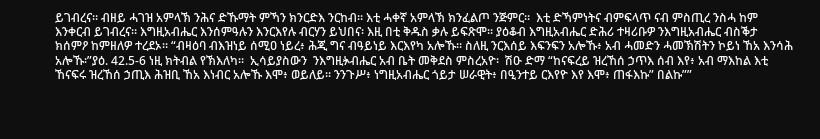ይገብረና። ብዘይ ሓገዝ አምላኽ ንሕና ድኹማት ምኻን ክንርድእ ንርከብ። እቲ ሓቀኛ አምላኽ ክንፈልጦ ንጅምር።  እቲ ድኻምነትና ብምፍላጥ ናብ ምስጢረ ንስሓ ከም እንቀርብ ይገብረና። እግዚአብሔር እንሰምዓሉን እንርእየሉ ብርሃን ይህበና፡ እዚ በቲ ቅዱስ ቃሉ ይፍጽሞ። ያዕቆብ እግዚአብሔር ድሕሪ ተዛሪቡዎ ንእግዚአብሔር ብስቕታ ክሰምዖ ከምዘለዎ ተረደኦ። “ብዛዕባ ብእዝነይ ሰሚዐ ነይረ፥ ሕጂ ግና ብዓይነይ እርእየካ አሎኹ። ስለዚ ንርእሰይ እፍንፍን አሎኹ፥ አብ ሓመድን ሓመኽሽትን ኮይነ ኸአ እንሳሕ አሎኹ፡”ያዕ. 42.5-6 ነዚ ክትብል የኽእለካ።  ኢሳይያስውን  ንእግዚⶊብሔር አብ ቤት መቅደስ ምስረአዮ፡  ሽዑ ድማ “ከናፍረይ ዝረኸሰ ኃጥእ ሰብ እየ፥ አብ ማእከል እቲ ኸናፍሩ ዝረኸሰ ኃጢእ ሕዝቢ ኸአ እነብር አሎኹ እሞ፥ ወይለይ። ንንጉሥ፥ ነግዚአብሔር ጎይታ ሠራዊት፥ በዒንተይ ርእየዮ እየ እሞ፥ ጠፋእኩ” በልኩ””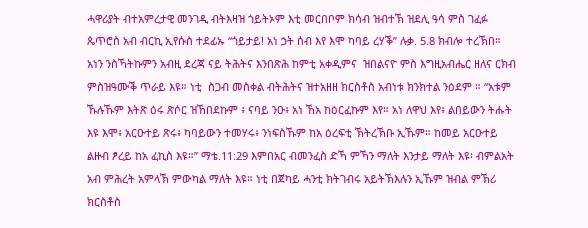ሓዋሪያት ብተአምረታዊ መንገዲ ብትእዛዝ ጎይትኦም እቲ መርበቦም ክሳብ ዝብተኽ ዝደሊ ዓሳ ምስ ገፈፉ ጴጥሮስ አብ ብርኪ ኢየሱስ ተደፊኡ “ጎይታይ! አነ ኃት ሰብ እየ እሞ ካባይ ረሃቕ” ሉቃ. 5.8 ክብሎ ተረኽበ።  አነን ንስኻትኩምን አብዚ ደረጃ ናይ ትሕትና እንበጽሕ ከምቲ አቀዲምና  ዝበልናዮ ምስ እግዚአብሔር ዘለና ርክብ ምስዝዓሙቕ ጥራይ እዩ። ነቲ  ስጋብ መስቀል ብትሕትና ዝተአዘዘ ክርስቶስ አብነቱ ክንክተል ንዕደም ። “አቱም ኹሉኹም እትጽ ዕሩ ጽሶር ዝኸበደኩም ፥ ናባይ ንዑ፥ አነ ኸአ ከዕርፈኩም እየ። አነ ለዋህ እየ፥ ልበይውን ትሑት እዩ እሞ፥ አርዑተይ ጽሩ፥ ካባይውን ተመሃሩ፥ ንነፍስኹም ከአ ዕረፍቲ ኽትረኽቡ ኢኹም። ከመይ አርዑተይ ልዙብ ፆረይ ከአ ፈኪስ እዩ።” ማቴ.11:29 እምበአር ብመንፈስ ድኻ ምኻን ማለት እንታይ ማለት እዩ፡ ብምልአት አብ ምሕረት አምላኽ ምውካል ማለት እዩ። ነቲ በጀካይ ሓንቲ ክትገብሩ አይትኽእሉን ኢኹም ዝብል ምኽሪ ክርስቶስ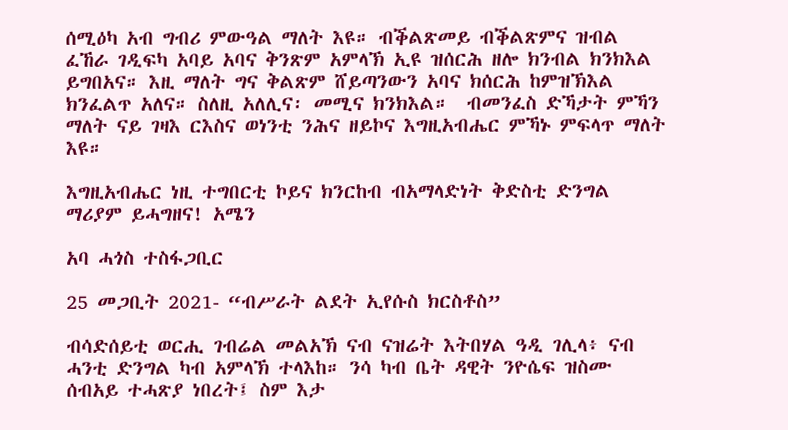ሰሚዕካ አብ ግብሪ ምውዓል ማለት እዩ። ብቕልጽመይ ብቕልጽምና ዝብል ፈኸራ ገዲፍካ አባይ አባና ቅንጽም አምላኽ ኢዩ ዝሰርሕ ዘሎ ክንብል ክንክእል ይግበአና። እዚ ማለት ግና ቅልጽም ሸይጣንውን አባና ክሰርሕ ከምዝኽእል ክንፈልጥ አለና። ስለዚ አለሊና፡ መሚና ክንክእል።  ብመንፈስ ድኻታት ምኻን ማለት ናይ ገዛእ ርእስና ወነንቲ ንሕና ዘይኮና እግዚአብሔር ምኻኑ ምፍላጥ ማለት እዩ።

እግዚአብሔር ነዚ ተግበርቲ ኮይና ክንርከብ ብአማላድነት ቅድስቲ ድንግል ማሪያም ይሓግዘና! አሜን

አባ ሓጎስ ተስፋጋቢር

25 መጋቢት 2021- “ብሥራት ልደት ኢየሱስ ክርስቶስ”

ብሳድሰይቲ ወርሒ ገብሬል መልአኽ ናብ ናዝሬት እትበሃል ዓዲ ገሊላ፥ ናብ ሓንቲ ድንግል ካብ አምላኽ ተላእከ። ንሳ ካብ ቤት ዳዊት ንዮሴፍ ዝስሙ ሰብአይ ተሓጽያ ነበረት፤ ስም እታ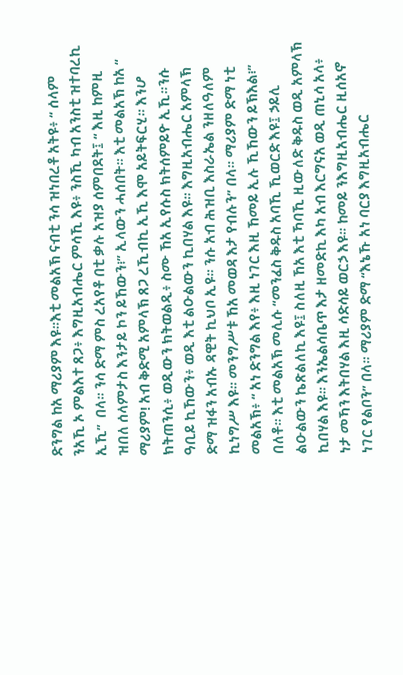ድንግል ከአ ማሪያም እዩ።እቲ መልአኽ ናብቲ ንሳ ዝነበረቶ አትዩ፥ “ ሰላም ንአኺ ኦ ምልእተ ጸጋ፥ እግዚአብሔር ምሳኺ እዩ፥ ንስኺ ካብ አንስቲ ዝተባረኪ ኢኺ”  በላ። ንሳ ድማ ምስ ረአየቶ በቲ ቃሉ አዝያ ሰምበደት፤ “ እዚ ከምዚ ዝበለ ሰላምታስ እንታይ ኮን ይኸውን፧” ኢላውን ሓሰበት። እቲ መልአኽ ከአ “ ማሪያም! አብ ቅድሚ አምላኽ ጸጋ ረኺብኪ ኢኺ እሞ አይትፍርሂ። እንሆ ክትጠንሲ፥ ወዲውን ክትወልዲ፥ ስሙ ኸአ ኢየሱስ ክትሰምይዮ ኢኺ።ንሱ ዓቢይ ኪኸውን፥ ወዲ እቲ ልዑልውን ኪበሃል እዩ። እግዚአብሔር አምላኽ ድማ ዝፋን አብኡ ዳዊት ኪህቦ ኢዩ። ንሱ አብ ሕዝቢ እስራኤል ንዘለዓለም ኪነግሥ እዩ። መንግሥቱ ኸአ መወዳ እታ የብሉን” በላ። ማሪያም ድማ ነቲ መልአኽ፥ “ አነ ድንግል እየ፥ እዚ ነገር እዚ ኸመይ ኢሉ ኺኸውን ይኽእል፧” በለቶ። እቲ መልአኽ መሊሱ “መንፈስ ቅዱስ አባኺ ኺወርድ እዩ፤ ኃይሊ ልዑልውን ኬጽልለኪ እዩ፤ ስለዚ ኸአ እቲ ኻባኺ ዚውለድ ቅዱስ ወዲ አምላኽ ኪበሃል እዩ። እንኤልሳቤጥ እታ ዘመድኪ እካ አብ እርግናአ ወዲ ጠኒሳ አላ፥ ነታ መኻን እትበሃል እዚ ሳድሳይ ወርኃ እዩ። ከመይ ንእግዚአብሔር ዚሰአኖ ነገር የልቦን” በላ። ማሪያም ድማ “እኔኹ አነ ባርያ እግዚአብሔር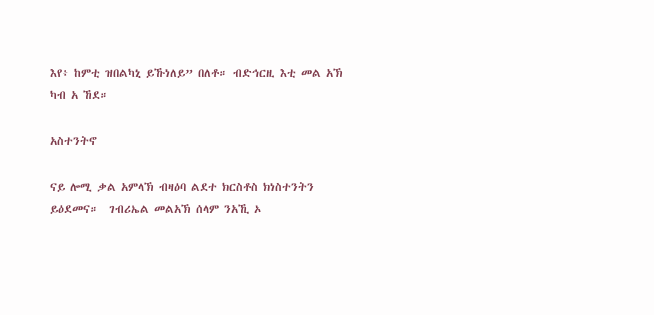እየ፥ ከምቲ ዝበልካኒ ይኹነለይ” በለቶ። ብድኅርዚ እቲ መል አኽ ካብ አ ኸደ።

አስተንትኖ

ናይ ሎሚ ቃል አምላኽ ብዛዕባ ልደተ ክርስቶስ ክነስተንትን ይዕደመና።  ገብሪኤል መልአኽ ሰላም ንአኺ ኦ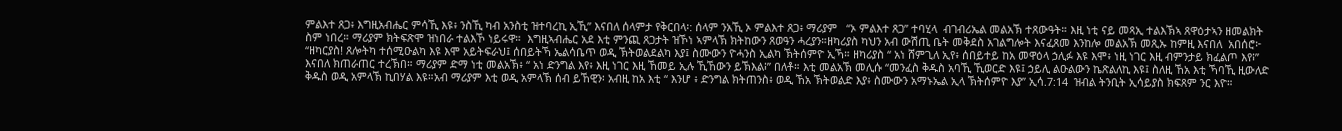ምልእተ ጸጋ፥ እግዚአብሔር ምሳኺ እዩ፥ ንስኺ ካብ አንስቲ ዝተባረኪ ኢኺ” እናበለ ሰላምታ የቅርበላ፡: ሰላም ንአኺ ኦ ምልእተ ጸጋ፥ ማሪያም   “ኦ ምልእተ ጸጋ” ተባሂላ  ብገብሪኤል መልአኽ ተጸውዓት። እዚ ነቲ ናይ መጻኢ ተልእኽኣ ጸዋዕታኣን ዘመልክት ስም ነበረ። ማሪያም ክትፍጽሞ ዝነበራ ተልእኾ ነይሩዋ።  እግዚኣብሔር አደ እቲ ምንጪ ጸጋታት ዝኾነ ኣምላኽ ክትከውን ጸወዓን ሓረያን።ዘካሪያስ ካህን አብ ውሽጢ ቤት መቅደስ አገልግሎት እናፈጸመ እንከሎ መልአኽ መጺኡ ከምዚ እናበለ  አበሰሮ፦ “ዘካርያስ! ጸሎትካ ተሰሚዑልካ እዩ እሞ አይትፍራህ፤ ሰበይትኻ ኤልሳቤጥ ወዲ ኽትወልደልካ እያ፤ ስሙውን ዮሓንስ ኢልካ ኽትሰምዮ ኢኻ። ዘካሪያስ “ አነ ሸምጊለ ኢየ፥ ሰበይተይ ከአ መዋዕላ ኃሊፉ እዩ እሞ፥ ነዚ ነገር እዚ ብምንታይ ክፈልጦ እየ፧” እናበለ ክጠራጠር ተረኽበ። ማሪያም ድማ ነቲ መልአኽ፥ “ አነ ድንግል እየ፥ እዚ ነገር እዚ ኸመይ ኢሉ ኺኸውን ይኽእል፧” በለቶ። እቲ መልአኽ መሊሱ “መንፈስ ቅዱስ አባኺ ኺወርድ እዩ፤ ኃይሊ ልዑልውን ኬጽልለኪ እዩ፤ ስለዚ ኸአ እቲ ኻባኺ ዚውለድ ቅዱስ ወዲ አምላኽ ኪበሃል እዩ።አብ ማሪያም እቲ ወዲ አምላኽ ሰብ ይኸዊን፡ አብዚ ከአ እቲ “ እንሆ ፥ ድንግል ክትጠንስ፥ ወዲ ኸአ ኽትወልድ እያ፥ ስሙውን አማኑኤል ኢላ ኽትሰምዮ እያ” ኢሳ.7:14  ዝብል ትንቢት ኢሳይያስ ክፍጸም ንር እዮ።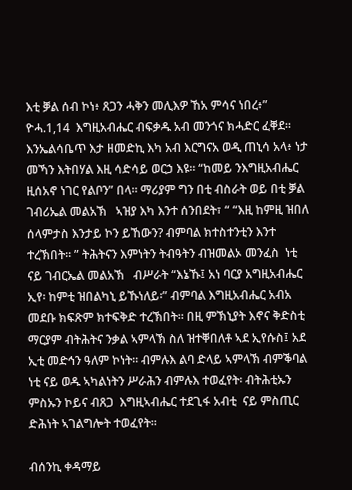እቲ ቓል ሰብ ኮነ፥ ጸጋን ሓቅን መሊእዎ ኸአ ምሳና ነበረ፥” ዮሓ.1,14  እግዚአብሔር ብፍቃዱ አብ መንጎና ክሓድር ፈቐደ። እንኤልሳቤጥ እታ ዘመድኪ እካ አብ እርግናአ ወዲ ጠኒሳ አላ፥ ነታ መኻን እትበሃል እዚ ሳድሳይ ወርኃ እዩ። “ከመይ ንእግዚአብሔር ዚሰአኖ ነገር የልቦን” በላ። ማሪያም ግን በቲ ብስራት ወይ በቲ ቓል  ገብሪኤል መልአኽ   ኣዝያ እካ እንተ ሰንበደት፣ “ “እዚ ከምዚ ዝበለ ሰላምታስ እንታይ ኮን ይኸውን? ብምባል ክተስተንቲን እንተ ተረኽበት። ” ትሕትናን እምነትን ትብዓትን ብዝመልኦ መንፈስ  ነቲ ናይ ገብርኤል መልአኽ   ብሥራት “እኔኹ፤ አነ ባርያ አግዚአብሔር ኢየ፡ ከምቲ ዝበልካኒ ይኹነለይ፡” ብምባል እግዚአብሔር አብአ መደቡ ክፍጽም ክተፍቅድ ተረኽበት። በዚ ምኽኒያት እኖና ቅድስቲ ማርያም ብትሕትና ንቃል ኣምላኽ ስለ ዝተቐበለቶ ኣደ ኢየሱስ፤ አደ ኢቲ መድኅን ዓለም ኮነት። ብምሉእ ልባ ድላይ ኣምላኽ ብምቕባል ነቲ ናይ ወዱ ኣካልነትን ሥራሕን ብምሉእ ተወፈየት፡ ብትሕቲኡን ምስኡን ኮይና ብጸጋ  እግዚኣብሔር ተደጊፋ አብቲ  ናይ ምስጢር ድሕነት ኣገልግሎት ተወፈየት።

ብሰንኪ ቀዳማይ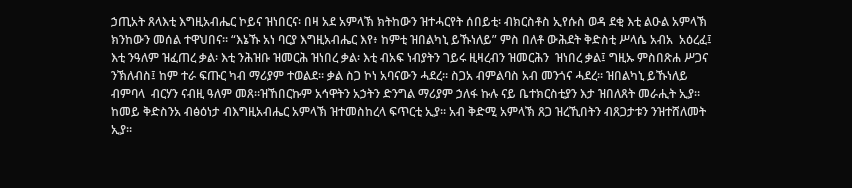ኃጢአት ጸላእቲ እግዚአብሔር ኮይና ዝነበርና፡ በዛ አደ አምላኽ ክትከውን ዝተሓርየት ሰበይቲ፡ ብክርስቶስ ኢየሱስ ወዳ ደቂ እቲ ልዑል አምላኽ ክንከውን መሰል ተዋህበና። “እኔኹ አነ ባርያ እግዚአብሔር እየ፥ ከምቲ ዝበልካኒ ይኹነለይ” ምስ በለቶ ውሕደት ቅድስቲ ሥላሴ አብአ  አዕረፈ፤ እቲ ንዓለም ዝፈጠረ ቃል፡ እቲ ንሕዝቡ ዝመርሕ ዝነበረ ቃል፡ እቲ ብአፍ ነብያትን ገይሩ ዚዛረብን ዝመርሕን  ዝነበረ ቃል፤ ግዚኡ ምስበጽሐ ሥጋና ንኽለብስ፤ ከም ተራ ፍጡር ካብ ማሪያም ተወልደ። ቃል ስጋ ኮነ አባናውን ሓደረ። ስጋአ ብምልባስ አብ መንጎና ሓደረ። ዝበልካኒ ይኹነለይ ብምባላ  ብርሃን ናብዚ ዓለም መጸ።ዝኸበርኩም አኅዋትን አኃትን ድንግል ማሪያም ኃለፋ ኩሉ ናይ ቤተክርስቲያን እታ ዝበለጸት መራሒት ኢያ። ከመይ ቅድስንአ ብፅዕነታ ብእግዚአብሔር አምላኽ ዝተመስከረላ ፍጥርቲ ኢያ። አብ ቅድሚ አምላኽ ጸጋ ዝረኺበትን ብጸጋታቱን ንዝተሸለመት ኢያ።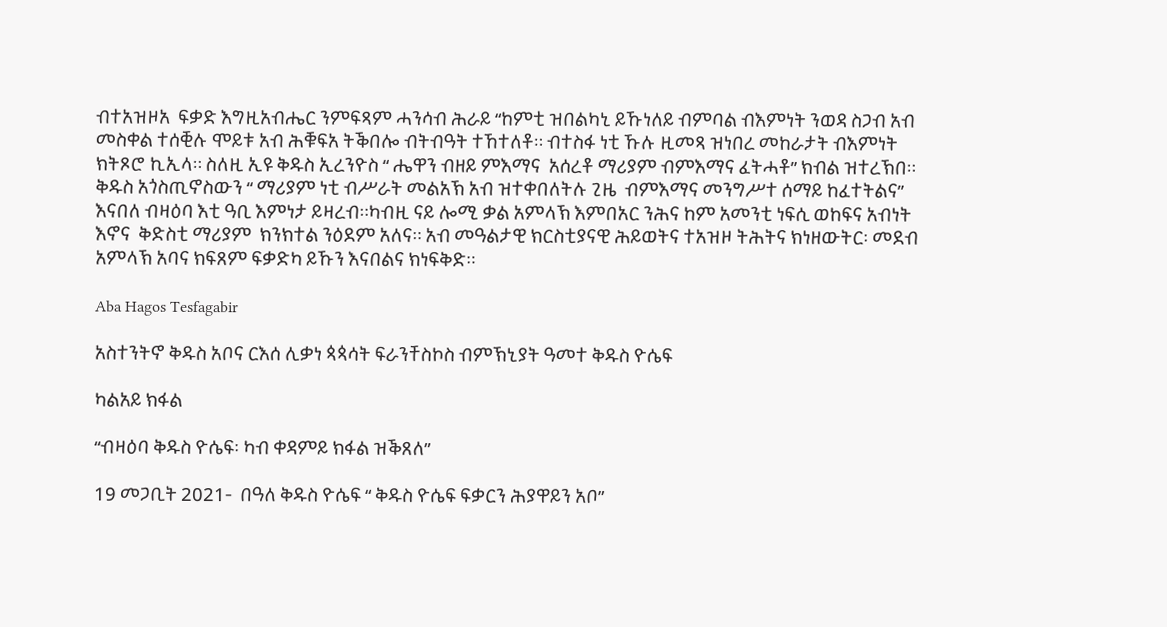ብተአዝዞአ  ፍቃድ እግዚአብሔር ንምፍጻም ሓንሳብ ሕራይ “ከምቲ ዝበልካኒ ይኹነለይ ብምባል ብእምነት ንወዳ ስጋብ አብ መስቀል ተሰቒሉ ሞይቱ አብ ሕቑፍአ ትቕበሎ ብትብዓት ተኸተለቶ። ብተስፋ ነቲ ኹሉ ዚመጻ ዝነበረ መከራታት ብእምነት ክትጾሮ ኪኢላ። ስለዚ ኢዩ ቅዱስ ኢረንዮስ “ ሔዋን ብዘይ ምእማና  አሰረቶ ማሪያም ብምእማና ፈትሓቶ” ክብል ዝተረኽበ። ቅዱስ አጎስጢኖስውን “ ማሪያም ነቲ ብሥራት መልአኽ አብ ዝተቀበለትሉ ጊዜ  ብምእማና መንግሥተ ሰማይ ከፈተትልና” እናበለ ብዛዕባ እቲ ዓቢ እምነታ ይዛረብ።ካብዚ ናይ ሎሚ ቃል አምላኽ እምበአር ንሕና ከም አመንቲ ነፍሲ ወከፍና አብነት እኖና  ቅድስቲ ማሪያም  ክንክተል ንዕደም አለና። አብ መዓልታዊ ክርስቲያናዊ ሕይወትና ተአዝዞ ትሕትና ክነዘውትር፡ መደብ አምላኽ አባና ክፍጸም ፍቃድካ ይኹን እናበልና ክነፍቅድ።

Aba Hagos Tesfagabir

አስተንትኖ ቅዱስ አቦና ርእሰ ሊቃነ ጳጳሳት ፍራንቸስኮስ ብምኽኒያት ዓመተ ቅዱስ ዮሴፍ

ካልአይ ክፋል

“ብዛዕባ ቅዱስ ዮሴፍ፡ ካብ ቀዳምይ ክፋል ዝቕጸለ”

19 መጋቢት 2021-  በዓለ ቅዱስ ዮሴፍ “ ቅዱስ ዮሴፍ ፍቃርን ሕያዋይን አቦ”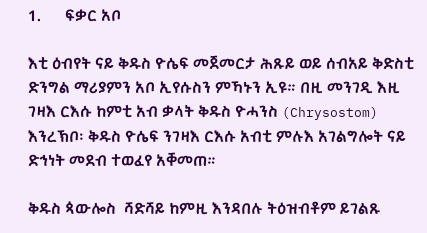1.      ፍቃር አቦ

እቲ ዕብየት ናይ ቅዱስ ዮሴፍ መጀመርታ ሕጹይ ወይ ሰብአይ ቅድስቲ ድንግል ማሪያምን አቦ ኢየሱስን ምኻኑን ኢዩ። በዚ መንገዲ እዚ ገዛእ ርእሱ ከምቲ አብ ቃላት ቅዱስ ዮሓንስ (Chrysostom) እንረኽቦ፡ ቅዱስ ዮሴፍ ንገዛእ ርእሱ አብቲ ምሉእ አገልግሎት ናይ ድኅነት መደብ ተወፈየ አቐመጠ።

ቅዱስ ጳውሎስ  ሻድሻይ ከምዚ እንዳበሉ ትዕዝብቶም ይገልጹ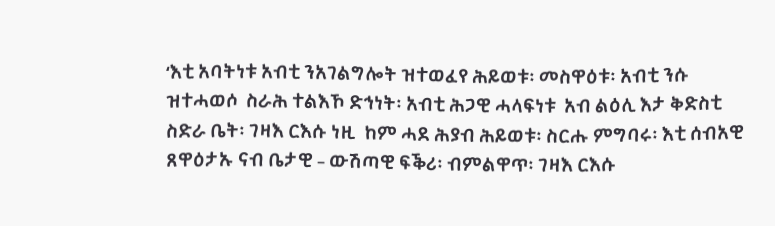‘እቲ አባትነቱ አብቲ ንአገልግሎት ዝተወፈየ ሕይወቱ፡ መስዋዕቱ፡ አብቲ ንሱ ዝተሓወሶ  ስራሕ ተልእኾ ድኅነት፡ አብቲ ሕጋዊ ሓላፍነቱ  አብ ልዕሊ እታ ቅድስቲ ስድራ ቤት፡ ገዛእ ርእሱ ነዚ  ከም ሓደ ሕያብ ሕይወቱ፡ ስርሑ ምግባሩ፡ እቲ ሰብአዊ ጸዋዕታኡ ናብ ቤታዊ – ውሽጣዊ ፍቕሪ፡ ብምልዋጥ፡ ገዛእ ርእሱ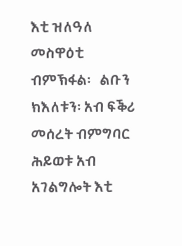እቲ ዝለዓለ መስዋዕቲ ብምኽፋል፡   ልቡን ክእለቱን፡ አብ ፍቕሪ መሰረት ብምግባር ሕይወቱ አብ አገልግሎት እቲ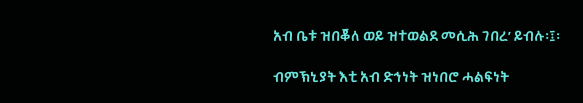አብ ቤቱ ዝበቖለ ወይ ዝተወልደ መሲሕ ገበረ’ ይብሉ፡፤፡

ብምኽኒያት እቲ አብ ድኅነት ዝነበሮ ሓልፍነት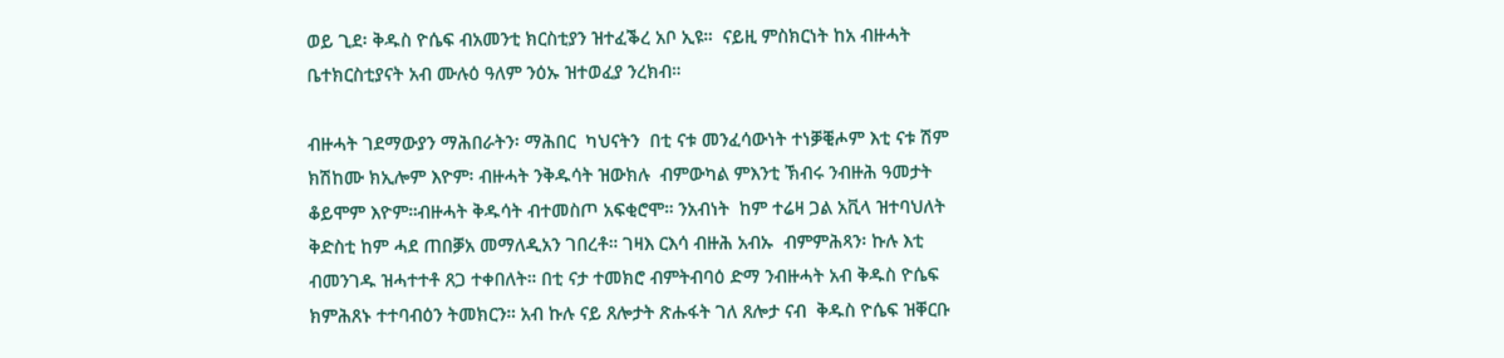ወይ ጊደ፡ ቅዱስ ዮሴፍ ብአመንቲ ክርስቲያን ዝተፈቕረ አቦ ኢዩ።  ናይዚ ምስክርነት ከአ ብዙሓት ቤተክርስቲያናት አብ ሙሉዕ ዓለም ንዕኡ ዝተወፈያ ንረክብ።

ብዙሓት ገደማውያን ማሕበራትን፡ ማሕበር  ካህናትን  በቲ ናቱ መንፈሳውነት ተነቓቒሖም እቲ ናቱ ሽም ክሽከሙ ክኢሎም እዮም፡ ብዙሓት ንቅዱሳት ዝውክሉ  ብምውካል ምእንቲ ኽብሩ ንብዙሕ ዓመታት ቆይሞም እዮም።ብዙሓት ቅዱሳት ብተመስጦ አፍቂሮሞ። ንአብነት  ከም ተሬዛ ጋል አቪላ ዝተባህለት ቅድስቲ ከም ሓደ ጠበቓአ መማለዲአን ገበረቶ። ገዛእ ርእሳ ብዙሕ አብኡ  ብምምሕጻን፡ ኩሉ እቲ ብመንገዱ ዝሓተተቶ ጸጋ ተቀበለት። በቲ ናታ ተመክሮ ብምትብባዕ ድማ ንብዙሓት አብ ቅዱስ ዮሴፍ ክምሕጸኑ ተተባብዕን ትመክርን። አብ ኩሉ ናይ ጸሎታት ጽሑፋት ገለ ጸሎታ ናብ  ቅዱስ ዮሴፍ ዝቐርቡ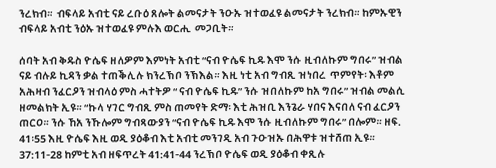ንረክብ።  ብፍላይ አብቲ ናይ ረቡዕ ጸሎት ልመናታት ንዑኡ ዝተወፈዩ ልመናታት ንረክብ። ከምኡዊን ብፍላይ አብቲ ንዕኡ ዝተወፈዩ ምሉእ ወርሒ  መጋቢት።

ሰባት አብ ቅዱስ ዮሴፍ ዘለዎም እምነት አብቲ “ናብ ዮሴፍ ኪዱ እሞ ንሱ ዚብለኩም ግበሩ” ዝብል ናይ ብሉይ ኪዳን ቃል ተጠቕሊሉ ክንረኽቦ ንኽእል። እዚ ነቲ አብ ግብጺ ዝነበረ  ጥምየት፡ እቶም አሕዛብ ንፈርዖን ዝብላዕ ምስ ሓተትዎ “ ናብ ዮሴፍ ኪዱ” ንሱ ዝበለኩም ከአ ግበሩ” ዝብል መልሲ ዘመልክት ኢዩ። “ኩላ ሃገር ግብጺ ምስ ጠመየት ድማ፡ እቲ ሕዝቢ እንጌራ ሃበና እናበለ ናብ ፈርዖን ጠርዐ። ንሱ ኸአ ንኹሎም ግብጻውያን “ናብ ዮሴፍ ኪዱ እሞ ንሱ ዚብለኩም ግበሩ” በሎም። ዘፍ. 41፡55 እዚ ዮሴፍ እዚ ወዲ ያዕቆብ እቲ አብቲ መንገዲ አብ ጉዑዝኡ በሕዋቱ ዝተሸጠ ኢዩ።  37:11-28 ከምቲ አብ ዘፍጥረት 41:41-44 ንረኽቦ ዮሴፍ ወዲ ያዕቆብ ቀጺሉ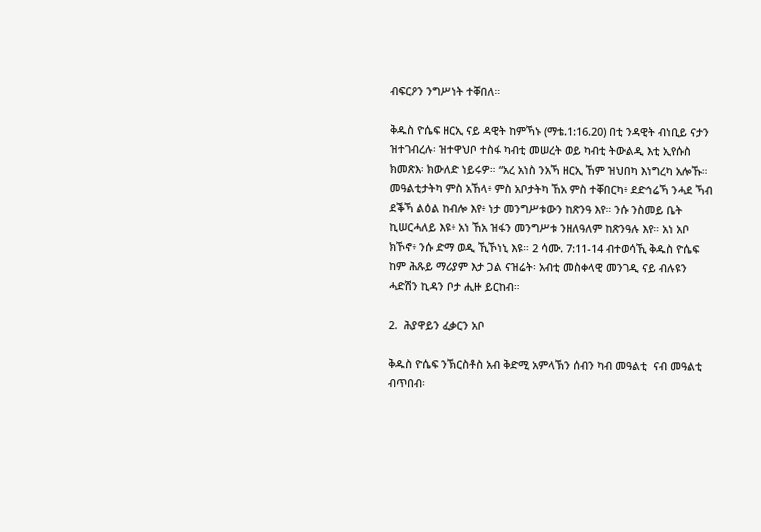ብፍርዖን ንግሥነት ተቐበለ።

ቅዱስ ዮሴፍ ዘርኢ ናይ ዳዊት ከምኻኑ (ማቴ.1:16.20) በቲ ንዳዊት ብነቢይ ናታን ዝተገብረሉ፡ ዝተዋህቦ ተስፋ ካብቲ መሠረት ወይ ካብቲ ትውልዲ እቲ ኢየሱስ ክመጽእ፡ ክውለድ ነይሩዎ። “አረ አነስ ንአኻ ዘርኢ ኸም ዝህበካ እነግረካ አሎኹ። መዓልቲታትካ ምስ አኸላ፥ ምስ አቦታትካ ኸአ ምስ ተቐበርካ፥ ደድኅሬኻ ንሓደ ኻብ ደቕኻ ልዕል ከብሎ እየ፥ ነታ መንግሥቱውን ከጽንዓ እየ። ንሱ ንስመይ ቤት ኪሠርሓለይ እዩ፥ አነ ኸአ ዝፋን መንግሥቱ ንዘለዓለም ከጽንዓሉ እየ። አነ አቦ ክኾኖ፥ ንሱ ድማ ወዲ ኺኾነኒ እዩ። 2 ሳሙ. 7:11-14 ብተወሳኺ ቅዱስ ዮሴፍ  ከም ሕጹይ ማሪያም እታ ጋል ናዝሬት፡ አብቲ መስቀላዊ መንገዲ ናይ ብሉዩን ሓድሽን ኪዳን ቦታ ሒዙ ይርከብ።

2.  ሕያዋይን ፈቃርን አቦ

ቅዱስ ዮሴፍ ንኽርስቶስ አብ ቅድሚ አምላኽን ሰብን ካብ መዓልቲ  ናብ መዓልቲ ብጥበብ፡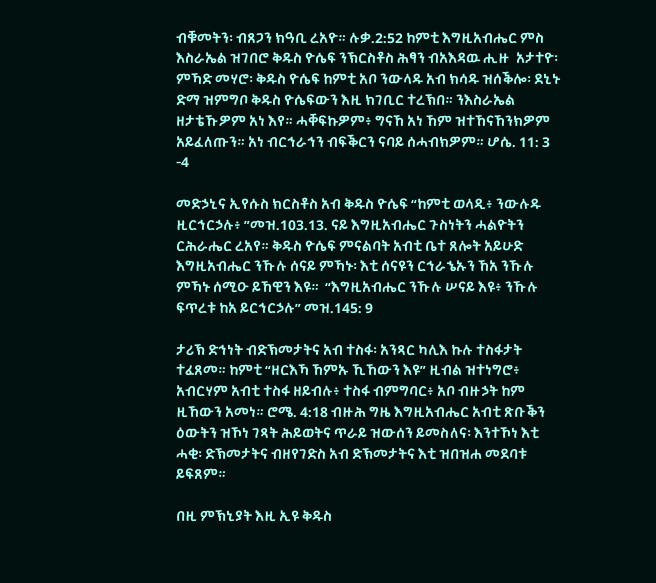ብቑመትን፡ ብጸጋን ክዓቢ ረአዮ። ሉቃ.2:52 ከምቲ እግዚአብሔር ምስ እስራኤል ዝገበሮ ቅዱስ ዮሴፍ ንኽርስቶስ ሕፃን ብአእዳዉ ሒዙ  አታተዮ፡ ምኻድ መሃሮ፡ ቅዱስ ዮሴፍ ከምቲ አቦ ንውላዱ አብ ክሳዱ ዝሰቕሎ፡ ደኒኑ ድማ ዝምግቦ ቅዱስ ዮሴፍውን እዚ ክገቢር ተረኽበ። ንእስራኤል ዘታቴኹዎም አነ እየ። ሓቐፍኩዎም፥ ግናኸ አነ ኸም ዝተኸናኸንክዎም አይፈለጡን። አነ ብርኅራኅን ብፍቕርን ናባይ ሰሓብክዎም። ሆሴ. 11: 3 -4

መድኃኒና ኢየሱስ ክርስቶስ አብ ቅዱስ ዮሴፍ “ከምቲ ወላዲ፥ ንውሉዱ ዚርኅርኃሉ፥ ”መዝ.103.13. ናይ እግዚአብሔር ጉስነትን ሓልዮትን ርሕራሔር ረአየ። ቅዱስ ዮሴፍ ምናልባት አብቲ ቤተ ጸሎት አይሁድ እግዚአብሔር ንኹሉ ሰናይ ምኻኑ፡ እቲ ሰናዩን ርኅራኄኡን ኸአ ንኹሉ ምኻኑ ሰሚዑ ይኸዊን እዩ።  “እግዚአብሔር ንኹሉ ሠናይ እዩ፥ ንኹሉ ፍጥረቱ ከአ ይርኅርኃሉ” መዝ.145: 9

ታሪኽ ድኅነት ብድኽመታትና አብ ተስፋ፡ አንጻር ካሊእ ኩሉ ተስፋታት ተፈጸመ። ከምቲ “ዘርእኻ ኸምኡ ኺኸውን እዩ” ዚብል ዝተነግሮ፥ አብርሃም አብቲ ተስፋ ዘይብሉ፥ ተስፋ ብምግባር፥ አቦ ብዙኃት ከም ዚኸውን አመነ። ሮሜ. 4:18 ብዙሕ ግዜ እግዚአብሔር አብቲ ጽቡቕን ዕውትን ዝኾነ ገጻት ሕይወትና ጥራይ ዝውሰን ይመስለና፡ እንተኾነ እቲ ሓቂ፡ ድኽመታትና ብዘየገድስ አብ ድኽመታትና እቲ ዝበዝሐ መደባቱ ይፍጸም።

በዚ ምኽኒያት እዚ ኢዩ ቅዱስ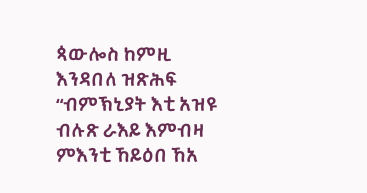ጳውሎስ ከምዚ እንዳበለ ዝጽሕፍ “ብምኽኒያት እቲ አዝዩ ብሉጽ ራእይ እምብዛ ምእንቲ ኸይዕበ ኸአ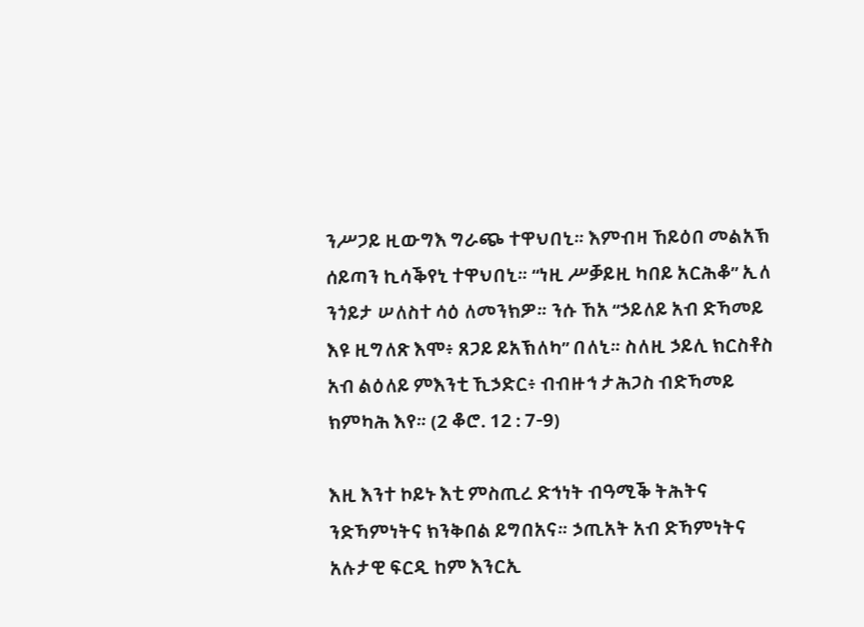ንሥጋይ ዚውግእ ግራጭ ተዋህበኒ። እምብዛ ኸይዕበ መልአኽ ሰይጣን ኪሳቕየኒ ተዋህበኒ። “ነዚ ሥቓይዚ ካበይ አርሕቆ” ኢለ ንጎይታ ሠለስተ ሳዕ ለመንክዎ። ንሱ ኸአ “ኃይለይ አብ ድኻመይ እዩ ዚግለጽ እሞ፥ ጸጋይ ይአኽለካ” በለኒ። ስለዚ ኃይሊ ክርስቶስ አብ ልዕለይ ምእንቲ ኺኃድር፥ ብብዙኅ ታሕጋስ ብድኻመይ ክምካሕ እየ። (2 ቆሮ. 12 : 7-9)

እዚ እንተ ኮይኑ እቲ ምስጢረ ድኅነት ብዓሚቕ ትሕትና ንድኻምነትና ክንቅበል ይግበአና። ኃጢአት አብ ድኻምነትና አሉታዊ ፍርዲ ከም እንርኢ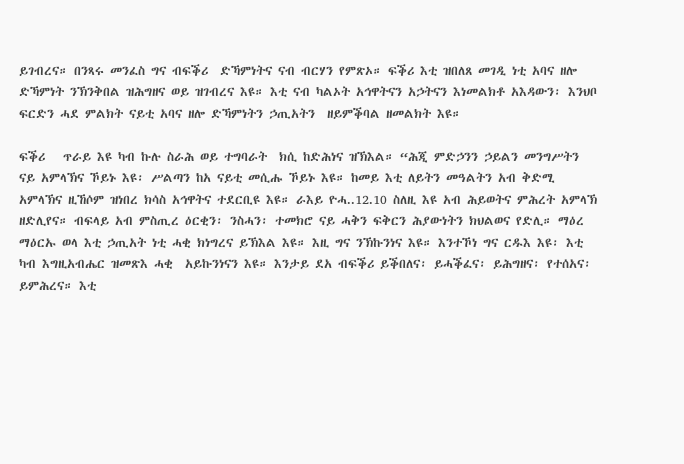ይገብረና። በንጻሩ መንፈስ ግና ብፍቕሪ  ድኻምነትና ናብ ብርሃን የምጽኦ። ፍቕሪ እቲ ዝበለጸ መገዲ ነቲ አባና ዘሎ ድኻምነት ንኽንቅበል ዝሕግዘና ወይ ዝገብረና እዩ። እቲ ናብ ካልኦት አኅዋትናን አኃትናን እነመልክቶ አእዳውን፡ እንህቦ ፍርድን ሓደ ምልክት ናይቲ አባና ዘሎ ድኻምነትን ኃጢአትን  ዘይምቕባል ዘመልክት እዩ።

ፍቕሪ   ጥራይ እዩ ካብ ኩሉ ስራሕ ወይ ተግባራት  ክሲ ከድሕነና ዝኽእል። “ሕጂ ምድኃንን ኃይልን መንግሥትን ናይ አምላኽና ኾይኑ እዩ፡ ሥልጣን ከአ ናይቲ መሲሑ ኾይኑ እዩ። ከመይ እቲ ለይትን መዓልትን አብ ቅድሚ አምላኽና ዚኸሶም ዝነበረ ክሳስ አኅዋትና ተደርቢዩ እዩ። ራእይ ዮሓ..12.10 ስለዚ እዩ አብ ሕይወትና ምሕረት አምላኽ ዘድሊየና። ብፍላይ አብ ምስጢረ ዕርቂን፡ ንስሓን፡ ተመክሮ ናይ ሓቅን ፍቅርን ሕያውነትን ክህልወና የድሊ። ማዕረ ማዕርኡ ወላ እቲ ኃጢአት ነቲ ሓቂ ክነግረና ይኽእል እዩ። እዚ ግና ንኽኩንነና እዩ። እንተኾነ ግና ርዱእ እዩ፡ እቲ ካብ እግዚአብሔር ዝመጽእ ሓቂ  አይኩንነናን እዩ። እንታይ ደአ ብፍቕሪ ይቕበለና፡ ይሓቕፈና፡ ይሕግዘና፡ የተሰአና፡ ይምሕረና። እቲ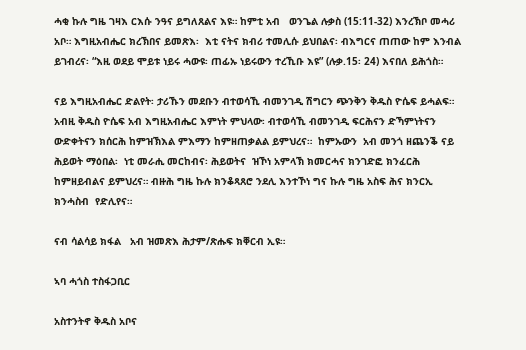ሓቂ ኩሉ ግዜ ገዛእ ርእሱ ንዓና ይግለጸልና እዩ። ከምቲ አብ   ወንጌል ሉቃስ (15:11-32) እንረኽቦ መሓሪ አቦ። እግዚአብሔር ክረኽበና ይመጽእ፡  እቲ ናትና ክብሪ ተመሊሱ ይህበልና፡ ብእግርና ጠጠው ከም እንብል ይገብረና፡ “እዚ ወደይ ሞይቱ ነይሩ ሓውዩ፡ ጠፊኡ ነይሩውን ተረኺቡ እዩ” (ሉቃ.15፡ 24) እናበለ ይሕጎስ።

ናይ እግዚአብሔር ድልየት፡ ታሪኹን መደቡን ብተወሳኺ ብመንገዲ ሽግርን ጭንቅን ቅዱስ ዮሴፍ ይሓልፍ። አብዚ ቅዱስ ዮሴፍ አብ እግዚአብሔር እምነት ምህላው፡ ብተወሳኺ ብመንገዲ ፍርሕናን ድኻምነትናን ውድቀትናን ክሰርሕ ከምዝኽእል ምእማን ከምዘጠቃልል ይምህረና።  ከምኡውን  አብ መንጎ ዘጨንቕ ናይ ሕይወት ማዕበል፡  ነቲ መራሒ መርከብና፡ ሕይወትና  ዝኾነ አምላኽ ክመርሓና ክንገድፎ ክንፈርሕ ከምዘይብልና ይምህረና። ብዙሕ ግዜ ኩሉ ክንቆጻጸሮ ንደሊ እንተኾነ ግና ኩሉ ግዜ አስፍ ሕና ክንርኢ ክንሓስብ  የድሊየና።

ናብ ሳልሳይ ክፋል   አብ ዝመጽእ ሕታም/ጽሑፍ ክቐርብ ኢዩ።

ኣባ ሓጎስ ተስፋጋቢር

አስተንትኖ ቅዱስ አቦና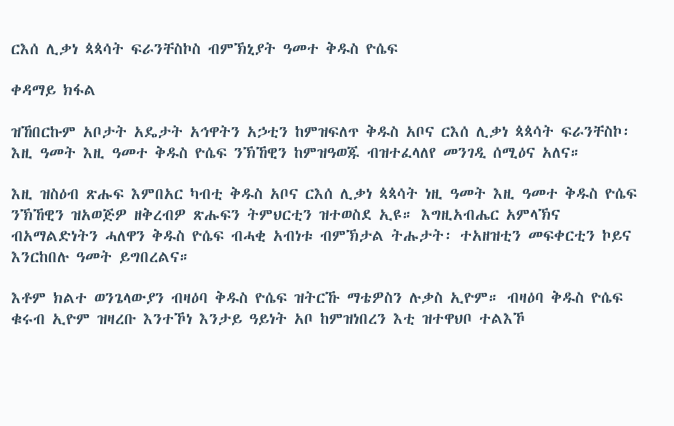ርእሰ ሊቃነ ጳጳሳት ፍራንቸስኮስ ብምኽኒያት ዓመተ ቅዱስ ዮሴፍ

ቀዳማይ ክፋል

ዝኸበርኩም አቦታት አዴታት አኅዋትን አኃቲን ከምዝፍለጥ ቅዱስ አቦና ርእሰ ሊቃነ ጳጳሳት ፍራንቸስኮ፡ እዚ ዓመት እዚ ዓመተ ቅዱስ ዮሴፍ ንኽኸዊን ከምዝዓወጁ ብዝተፈላለየ መንገዲ ሰሚዕና አለና።

እዚ ዝስዕብ ጽሑፍ እምበአር ካብቲ ቅዱስ አቦና ርእሰ ሊቃነ ጳጳሳት ነዚ ዓመት እዚ ዓመተ ቅዱስ ዮሴፍ ንኽኸዊን ዝአወጅዎ ዘቅረብዎ ጽሑፍን ትምህርቲን ዝተወስደ ኢዩ። እግዚአብሔር አምላኽና ብአማልድነትን ሓለዋን ቅዱስ ዮሴፍ ብሓቂ አብነቱ ብምኽታል ትሑታት፡ ተአዘዝቲን መፍቀርቲን ኮይና እንርከበሉ ዓመት ይግበረልና።

እቶም ክልተ ወንጌላውያን ብዛዕባ ቅዱስ ዮሴፍ ዝትርኹ ማቴዎስን ሉቃስ ኢዮም። ብዛዕባ ቅዱስ ዮሴፍ ቁሩብ ኢዮም ዝዛረቡ እንተኾነ እንታይ ዓይነት አቦ ከምዝነበረን እቲ ዝተዋህቦ ተልእኾ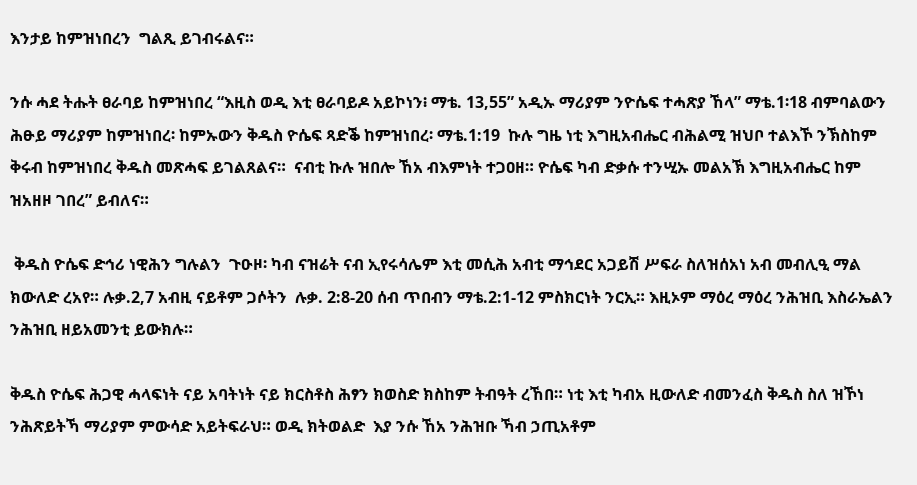እንታይ ከምዝነበረን  ግልጺ ይገብሩልና።

ንሱ ሓደ ትሑት ፀራባይ ከምዝነበረ “እዚስ ወዲ እቲ ፀራባይዶ አይኮነን፧ ማቴ. 13,55” አዲኡ ማሪያም ንዮሴፍ ተሓጽያ ኸላ” ማቴ.1፡18 ብምባልውን ሕፁይ ማሪያም ከምዝነበረ፡ ከምኡውን ቅዱስ ዮሴፍ ጻድቕ ከምዝነበረ፡ ማቴ.1:19  ኩሉ ግዜ ነቲ እግዚአብሔር ብሕልሚ ዝህቦ ተልእኾ ንኽስከም ቅሩብ ከምዝነበረ ቅዱስ መጽሓፍ ይገልጸልና።  ናብቲ ኩሉ ዝበሎ ኸአ ብእምነት ተጋዐዘ። ዮሴፍ ካብ ድቃሱ ተንሢኡ መልአኽ እግዚአብሔር ከም ዝአዘዞ ገበረ” ይብለና።

 ቅዱስ ዮሴፍ ድኅሪ ነዊሕን ግሉልን  ጉዑዞ፡ ካብ ናዝሬት ናብ ኢየሩሳሌም እቲ መሲሕ አብቲ ማኅደር አጋይሽ ሥፍራ ስለዝሰአነ አብ መብሊዒ ማል ክውለድ ረአየ። ሉቃ.2,7 አብዚ ናይቶም ጋሶትን  ሉቃ. 2:8-20 ሰብ ጥበብን ማቴ.2:1-12 ምስክርነት ንርኢ። እዚኦም ማዕረ ማዕረ ንሕዝቢ እስራኤልን ንሕዝቢ ዘይአመንቲ ይውክሉ።

ቅዱስ ዮሴፍ ሕጋዊ ሓላፍነት ናይ አባትነት ናይ ክርስቶስ ሕፃን ክወስድ ክስከም ትብዓት ረኸበ። ነቲ እቲ ካብአ ዚውለድ ብመንፈስ ቅዱስ ስለ ዝኾነ ንሕጽይትኻ ማሪያም ምውሳድ አይትፍራህ። ወዲ ክትወልድ  እያ ንሱ ኸአ ንሕዝቡ ኻብ ኃጢአቶም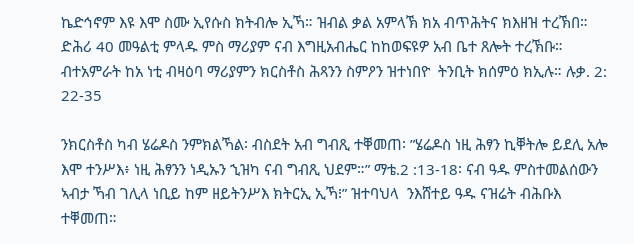ኬድኅኖም እዩ እሞ ስሙ ኢየሱስ ክትብሎ ኢኻ። ዝብል ቃል አምላኽ ክአ ብጥሕትና ክእዘዝ ተረኽበ። ድሕሪ 40 መዓልቲ ምላዱ ምስ ማሪያም ናብ እግዚአብሔር ከከወፍዩዎ አብ ቤተ ጸሎት ተረኽቡ። ብተአምራት ከአ ነቲ ብዛዕባ ማሪያምን ክርስቶስ ሕጻንን ስምዖን ዝተነበዮ  ትንቢት ክሰምዕ ክኢሉ። ሉቃ. 2: 22-35

ንክርስቶስ ካብ ሄሬዶስ ንምክልኻል፡ ብስደት አብ ግብጺ ተቐመጠ፡ ”ሄሬዶስ ነዚ ሕፃን ኪቐትሎ ይደሊ አሎ እሞ ተንሥእ፥ ነዚ ሕፃንን ነዲኡን ኂዝካ ናብ ግብጺ ህደም።” ማቴ.2 :13-18፡ ናብ ዓዱ ምስተመልሰውን ኣብታ ኻብ ገሊላ ነቢይ ከም ዘይትንሥእ ክትርኢ ኢኻ፧” ዝተባህላ  ንእሸተይ ዓዱ ናዝሬት ብሕቡእ ተቐመጠ።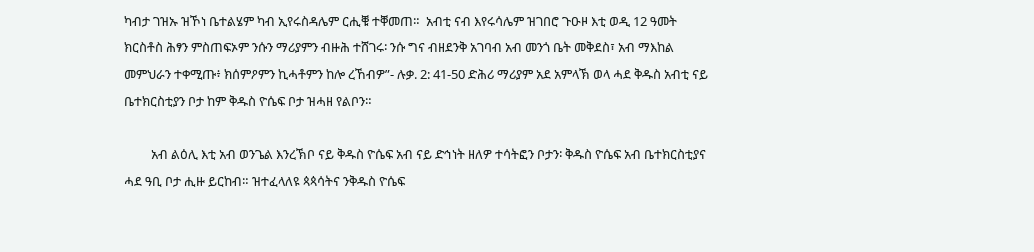ካብታ ገዝኡ ዝኾነ ቤተልሄም ካብ ኢየሩስዳሌም ርሒቑ ተቐመጠ።  አብቲ ናብ እየሩሳሌም ዝገበሮ ጉዑዞ እቲ ወዲ 12 ዓመት ክርስቶስ ሕፃን ምስጠፍኦም ንሱን ማሪያምን ብዙሕ ተሸገሩ፡ ንሱ ግና ብዘደንቅ አገባብ አብ መንጎ ቤት መቅደስ፣ አብ ማእከል  መምህራን ተቀሚጡ፥ ክሰምዖምን ኪሓቶምን ከሎ ረኸብዎ”- ሉቃ. 2: 41-50 ድሕሪ ማሪያም አደ አምላኽ ወላ ሓደ ቅዱስ አብቲ ናይ ቤተክርስቲያን ቦታ ከም ቅዱስ ዮሴፍ ቦታ ዝሓዘ የልቦን።

         አብ ልዕሊ እቲ አብ ወንጌል እንረኽቦ ናይ ቅዱስ ዮሴፍ አብ ናይ ድኅነት ዘለዎ ተሳትፎን ቦታን፡ ቅዱስ ዮሴፍ አብ ቤተክርስቲያና ሓደ ዓቢ ቦታ ሒዙ ይርከብ። ዝተፈላለዩ ጳጳሳትና ንቅዱስ ዮሴፍ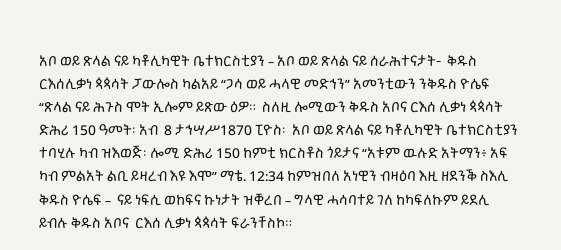አቦ ወይ ጽላል ናይ ካቶሊካዊት ቤተክርስቲያን – አቦ ወይ ጽላል ናይ ሰራሕተናታት-  ቅዱስ ርእሰሊቃነ ጳጳሳት ፓውሎስ ካልአይ “ጋሳ ወይ ሓላዊ መድኅን” አመንቲውን ንቅዱስ ዮሴፍ “ጽላል ናይ ሕጉስ ሞት ኢሎም ይጽው ዕዎ።  ስለዚ ሎሚውን ቅዱስ አቦና ርእሰ ሊቃነ ጳጳሳት ድሕሪ 150 ዓመት፡ አብ  8 ታኅሣሥ1870 ፒዮስ፡  አቦ ወይ ጽላል ናይ ካቶሊካዊት ቤተክርስቲያን ተባሂሉ ካብ ዝእወጅ፡ ሎሚ ድሕሪ 150 ከምቲ ክርስቶስ ጎይታና “አቱም ዉሉድ አትማን፥ አፍ ካብ ምልአት ልቢ ይዛረብ እዩ እሞ” ማቴ. 12:34 ከምዝበለ አነዊን ብዛዕባ እዚ ዘደንቕ ስእሊ ቅዱስ ዮሴፍ –  ናይ ነፍሲ ወከፍና ኩነታት ዝቐረበ – ግላዊ ሓሳባተይ ገለ ከካፍለኩም ይደሊ ይብሉ ቅዱስ አቦና  ርእሰ ሊቃነ ጳጳሳት ፍራንቸስኮ።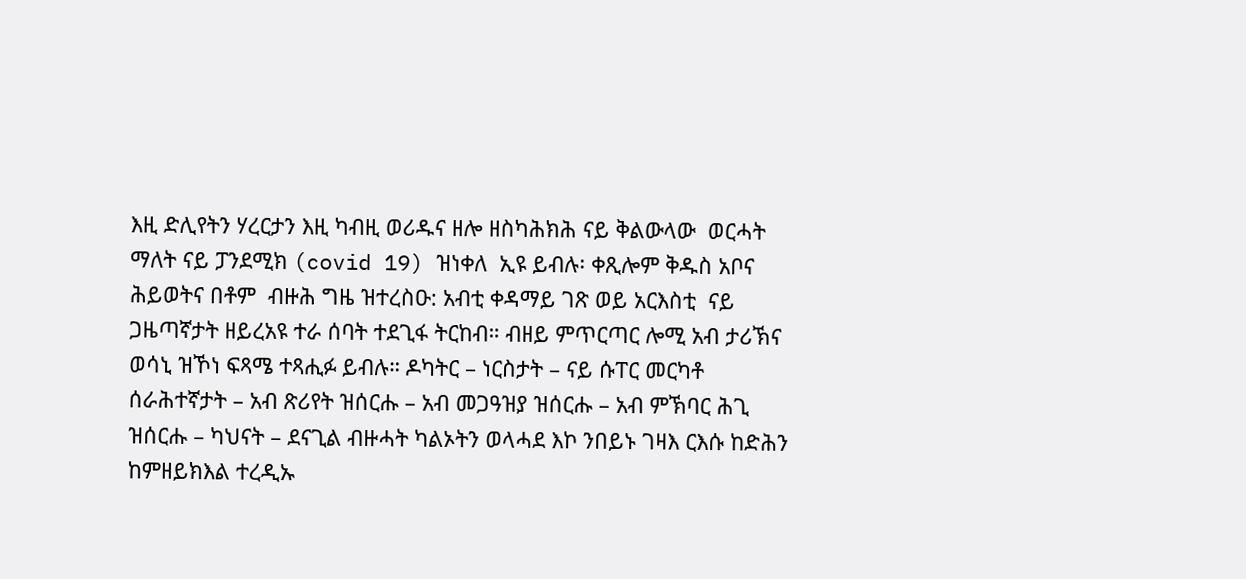እዚ ድሊየትን ሃረርታን እዚ ካብዚ ወሪዱና ዘሎ ዘስካሕክሕ ናይ ቅልውላው  ወርሓት ማለት ናይ ፓንደሚክ (covid 19) ዝነቀለ  ኢዩ ይብሉ፡ ቀጺሎም ቅዱስ አቦና ሕይወትና በቶም  ብዙሕ ግዜ ዝተረስዑ: አብቲ ቀዳማይ ገጽ ወይ አርእስቲ  ናይ ጋዜጣኛታት ዘይረአዩ ተራ ሰባት ተደጊፋ ትርከብ። ብዘይ ምጥርጣር ሎሚ አብ ታሪኽና ወሳኒ ዝኾነ ፍጻሜ ተጻሒፉ ይብሉ። ዶካትር – ነርስታት – ናይ ሱፐር መርካቶ ሰራሕተኛታት – አብ ጽሪየት ዝሰርሑ – አብ መጋዓዝያ ዝሰርሑ – አብ ምኽባር ሕጊ ዝሰርሑ – ካህናት – ደናጊል ብዙሓት ካልኦትን ወላሓደ እኮ ንበይኑ ገዛእ ርእሱ ከድሕን ከምዘይክእል ተረዲኡ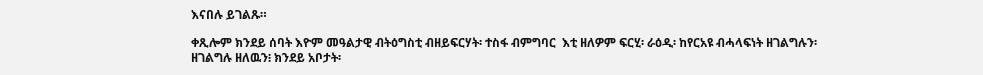እናበሉ ይገልጹ።

ቀጺሎም ክንደይ ሰባት እዮም መዓልታዊ ብትዕግስቲ ብዘይፍርሃት፡ ተስፋ ብምግባር  እቲ ዘለዎም ፍርሂ፡ ራዕዲ፡ ከየርአዩ ብሓላፍነት ዘገልግሉን፡ ዘገልግሉ ዘለዉን፧ ክንደይ አቦታት፡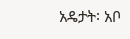አዴታት፡ አቦ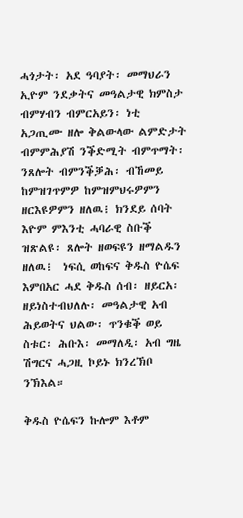ሓጎታት፡ አደ ዓባያት፡ መማህራን ኢዮም ንደቃትና መዓልታዊ ክምስታ ብምሃብን ብምርአይን፡ ነቲ አጋጢሙ ዘሎ ቅልውላው ልምድታት ብምምሕያሽ ንቕድሚት ብምጥማት፡ ንጸሎት ብምንቕቓሕ፡ ብኸመይ ከምዝገጥምዎ ከምዝምህሩዎምን ዘርእዩዎምን ዘለዉ፧ ክንደይ ሰባት እዮም ምእንቲ ሓባራዊ ስቡቕ ዝጽልዩ፡ ጸሎት ዘወፍዩን ዘማልዱን ዘለዉ፧  ነፍሲ ወከፍና ቅዱስ ዮሴፍ እምበአር ሓደ ቅዱስ ሰብ፡ ዘይርአ፡ ዘይነስተብህለሉ፡ መዓልታዊ አብ ሕይወትና ህልው፡ ጥንቁቕ ወይ ስቱር፡ ሕቡእ፡ መማለዲ፡ አብ ግዜ ሽግርና ሓጋዚ ኮይኑ ክንረኽቦ ንኽእል።

ቅዱስ ዮሴፍን ኩሎም እቶም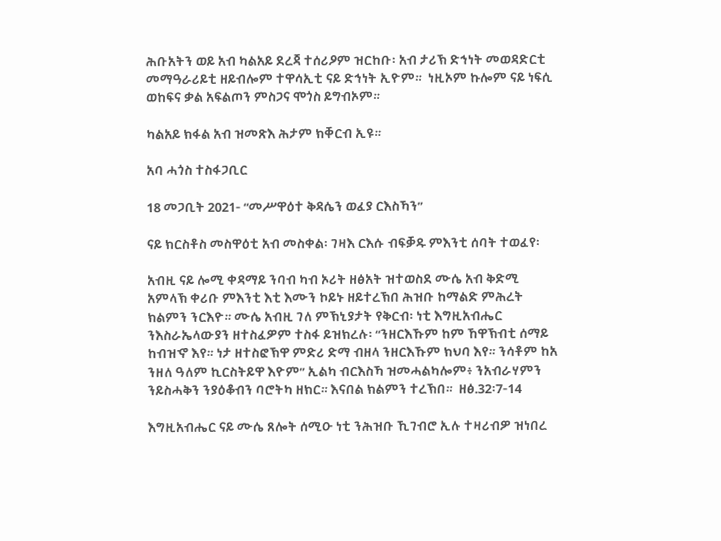ሕቡአትን ወይ አብ ካልአይ ደረጃ ተሰሪዖም ዝርከቡ፡ አብ ታሪኽ ድኅነት መወዳድርቲ መማዓራሪይቲ ዘይብሎም ተዋሳኢቲ ናይ ድኅነት ኢዮም።  ነዚኦም ኩሎም ናይ ነፍሲ ወከፍና ቃል አፍልጦን ምስጋና ሞጎስ ይግብኦም።

ካልአይ ክፋል አብ ዝመጽእ ሕታም ክቐርብ ኢዩ።

አባ ሓጎስ ተስፋጋቢር

18 መጋቢት 2021- “መሥዋዕተ ቅዳሴን ወፈያ ርእስኻን”

ናይ ክርስቶስ መስዋዕቲ አብ መስቀል፡ ገዛእ ርእሱ ብፍቓዱ ምእንቲ ሰባት ተወፈየ፡

አብዚ ናይ ሎሚ ቀዳማይ ንባብ ካብ ኦሪት ዘፅአት ዝተወስደ ሙሴ አብ ቅድሚ አምላኽ ቀሪቡ ምእንቲ እቲ እሙን ኮይኑ ዘይተረኽበ ሕዝቡ ከማልድ ምሕረት ክልምን ንርእዮ። ሙሴ አብዚ ገለ ምኽኒያታት የቅርብ፡ ነቲ እግዚአብሔር ንእስራኤላውያን ዘተስፈዎም ተስፋ ይዝክረሉ፡ “ንዘርእኹም ከም ኸዋኽብቲ ሰማይ ከብዝኆ እየ። ነታ ዘተስፎኽዋ ምድሪ ድማ ብዘላ ንዘርእኹም ክህባ እየ። ንሳቶም ከአ ንዘለ ዓለም ኪርስትይዋ እዮም” ኢልካ ብርእስኻ ዝመሓልካሎም፥ ንአብራሃምን ንይስሓቅን ንያዕቆብን ባሮትካ ዘክር። እናበል ክልምን ተረኽበ።  ዘፅ.32፡7-14

እግዚአብሔር ናይ ሙሴ ጸሎት ሰሚዑ ነቲ ንሕዝቡ ኺገብሮ ኢሉ ተዛሪብዎ ዝነበረ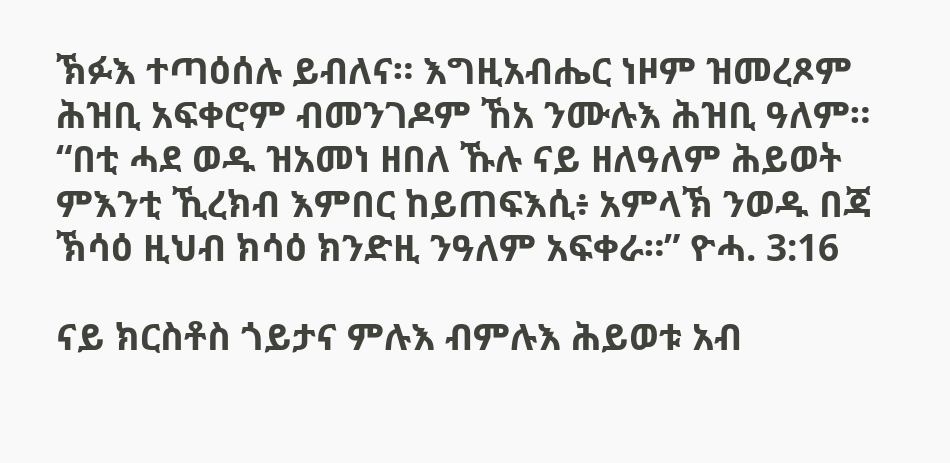ኽፉእ ተጣዕሰሉ ይብለና። እግዚአብሔር ነዞም ዝመረጾም ሕዝቢ አፍቀሮም ብመንገዶም ኸአ ንሙሉእ ሕዝቢ ዓለም። “በቲ ሓደ ወዱ ዝአመነ ዘበለ ኹሉ ናይ ዘለዓለም ሕይወት ምእንቲ ኺረክብ እምበር ከይጠፍእሲ፥ አምላኽ ንወዱ በጃ ኽሳዕ ዚህብ ክሳዕ ክንድዚ ንዓለም አፍቀራ።” ዮሓ. 3:16

ናይ ክርስቶስ ጎይታና ምሉእ ብምሉእ ሕይወቱ አብ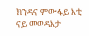ክንዳና ምውፋይ እቲ ናይ መወዳእታ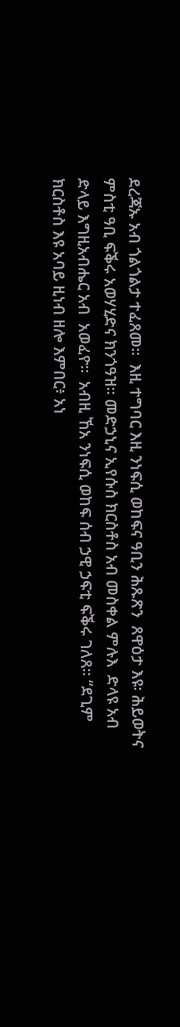ደረጃኡ አብ ጎልጎልታ ተፈጸመ።  እዚ ተግባር እዚ ንነፍሲ ወከፍና ዓቢን ሕጹጽን  ጸዋዕታ እዩ፡ ሕይወትና ምስቲ ዓቢ ፍቕሩ አወሃሂድና ክንጎዓዝ። መድኃኒና ኢየሱስ ክርስቶስ አብ መስቀል ምሉእ  ድላዩ አብ ድላይ እግዚአብሔር አብ  አወፈዮ።  አብዚ ኸአ ንነፍሲ ወከፍ ሰብ ኃዊ ኃፍቲ ፍቕሩ ገለጸ። “ደጊም ክርስቶስ እዩ አባይ ዚነብ ዘሎ እምበር፥ አነ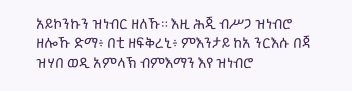አይኮንኩን ዝነብር ዘለኹ። እዚ ሕጂ ብሥጋ ዝነብሮ ዘሎኹ ድማ፥ በቲ ዘፍቅረኒ፥ ምእንታይ ከአ ንርእሱ በጃ ዝሃበ ወዲ አምላኽ ብምእማን እየ ዝነብሮ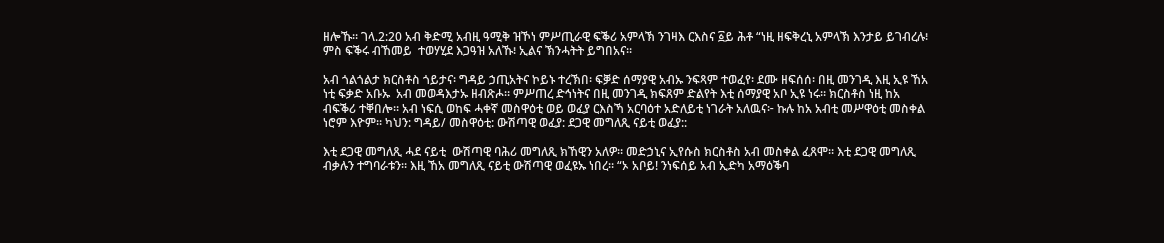ዘሎኹ። ገላ.2:20 አብ ቅድሚ አብዚ ዓሚቅ ዝኾነ ምሥጢራዊ ፍቕሪ አምላኽ ንገዛእ ርእስና ፩ይ ሕቶ “ነዚ ዘፍቅረኒ አምላኽ እንታይ ይገብረሉ፧  ምስ ፍቕሩ ብኸመይ  ተወሃሂደ እጋዓዝ አለኹ፧ ኢልና ኽንሓትት ይግበአና።

አብ ጎልጎልታ ክርስቶስ ጎይታና፡ ግዳይ ኃጢአትና ኮይኑ ተረኽበ፡ ፍቓድ ሰማያዊ አብኡ ንፍጻም ተወፈየ፡ ደሙ ዘፍሰሰ፡ በዚ መንገዲ እዚ ኢዩ ኸአ ነቲ ፍቃድ አቡኡ  አብ መወዳእታኡ ዘብጽሖ። ምሥጠረ ድኅነትና በዚ መንገዲ ክፍጸም ድልየት እቲ ሰማያዊ አቦ ኢዩ ነሩ። ክርስቶስ ነዚ ከአ ብፍቕሪ ተቐበሎ። አብ ነፍሲ ወከፍ ሓቀኛ መስዋዕቲ ወይ ወፈያ ርእስኻ አርባዕተ አድለይቲ ነገራት አለዉና፦ ኩሉ ከአ አብቲ መሥዋዕቲ መስቀል ነሮም እዮም። ካህን: ግዳይ/ መስዋዕቲ: ውሽጣዊ ወፈያ: ደጋዊ መግለጺ ናይቲ ወፈያ::

እቲ ደጋዊ መግለጺ ሓደ ናይቲ  ውሽጣዊ ባሕሪ መግለጺ ክኸዊን አለዎ። መድኃኒና ኢየሱስ ክርስቶስ አብ መስቀል ፈጸሞ። እቲ ደጋዊ መግለጺ ብቃሉን ተግባራቱን። እዚ ኸአ መግለጺ ናይቲ ውሽጣዊ ወፈዩኡ ነበረ። “ኦ አቦይ! ንነፍሰይ አብ ኢድካ አማዕቕባ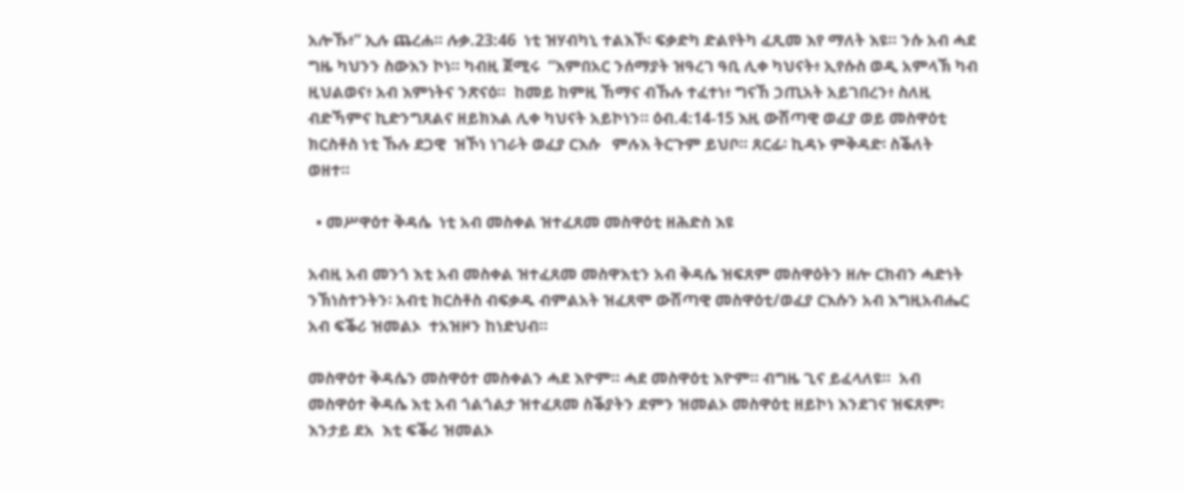አሎኹ፥” ኢሉ ጨረሐ። ሉቃ.23:46  ነቲ ዝሃብካኒ ተልእኾ፡ ፍቃድካ ድልየትካ ፈጺመ እየ ማለት እዩ። ንሱ አብ ሓደ ግዜ ካህንን ስውእን ኮነ። ካብዚ ጀሚሩ  “እምበአር ንሰማያት ዝዓረገ ዓቢ ሊቀ ካህናት፥ ኢየሱስ ወዲ አምላኽ ካብ ዚህልወና፥ አብ እምነትና ንጽናዕ።  ከመይ ከምዚ ኸማና ብኹሉ ተፈተነ፥ ግናኸ ኃጢአት አይገበረን፥ ስለዚ ብድኻምና ኪድንግጸልና ዘይክእል ሊቀ ካህናት አይኮነን። ዕብ.4:14-15 እዚ ውሽጣዊ ወፈያ ወይ መስዋዕቲ ክርስቶስ ነቲ ኹሉ ደጋዊ  ዝኾነ ነገራት ወፈያ ርእሱ   ምሉእ ትርጉም ይህቦ። ጸርፊ፡ ኪዳኑ ምቅዳድ፡ ስቕለት ወዘተ።

  • መሥዋዕተ ቅዳሴ  ነቲ አብ መስቀል ዝተፈጸመ መስዋዕቲ ዘሕድስ እዩ

አብዚ አብ መንጎ እቲ አብ መስቀል ዝተፈጸመ መስዋእቲን አብ ቅዳሴ ዝፍጸም መስዋዕትን ዘሎ ርክብን ሓድነት ንኽነስተንትን፡ አብቲ ክርስቶስ ብፍቃዱ ብምልአት ዝፈጸሞ ውሽጣዊ መስዋዕቲ/ወፈያ ርእሱን አብ እግዚአብሔር አብ ፍቕሪ ዝመልኦ  ተአዝዞን ከነድህብ።

መስዋዕተ ቅዳሴን መስዋዕተ መስቀልን ሓደ እዮም። ሓደ መስዋዕቲ እዮም። ብግዜ ጊና ይፈላለዩ።  አብ  መስዋዕተ ቅዳሴ እቲ አብ ጎልጎልታ ዝተፈጸመ ስቕያትን ደምን ዝመልኦ መስዋዕቲ ዘይኮነ እንደገና ዝፍጸም፡ እንታይ ደአ  እቲ ፍቕሪ ዝመልኦ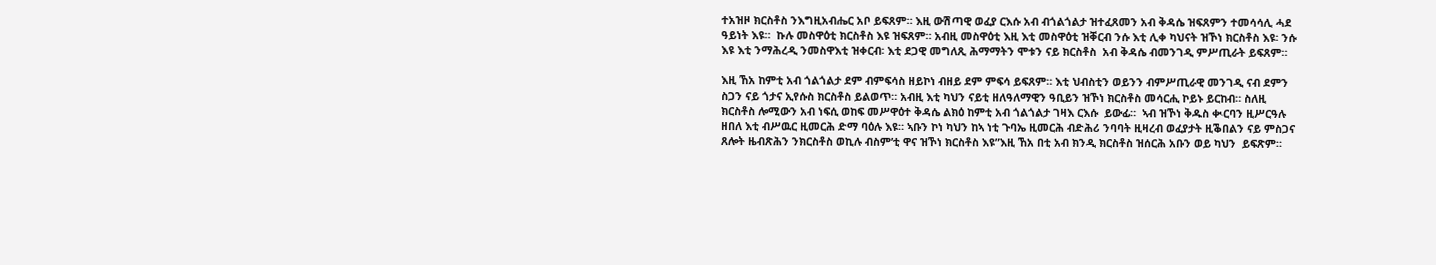ተአዝዞ ክርስቶስ ንእግዚአብሔር አቦ ይፍጸም። እዚ ውሽጣዊ ወፈያ ርእሱ አብ ብጎልጎልታ ዝተፈጸመን አብ ቅዳሴ ዝፍጸምን ተመሳሳሊ ሓደ ዓይነት እዩ።  ኩሉ መስዋዕቲ ክርስቶስ እዩ ዝፍጸም። አብዚ መስዋዕቲ እዚ እቲ መስዋዕቲ ዝቐርብ ንሱ እቲ ሊቀ ካህናት ዝኾነ ክርስቶስ እዩ፡ ንሱ እዩ እቲ ንማሕረዲ ንመስዋእቲ ዝቀርብ፡ እቲ ደጋዊ መግለጺ ሕማማትን ሞቱን ናይ ክርስቶስ  አብ ቅዳሴ ብመንገዲ ምሥጢራት ይፍጸም።

እዚ ኸአ ከምቲ አብ ጎልጎልታ ደም ብምፍሳስ ዘይኮነ ብዘይ ደም ምፍሳ ይፍጸም። እቲ ህብስቲን ወይንን ብምሥጢራዊ መንገዲ ናብ ደምን ስጋን ናይ ጎታና ኢየሱስ ክርስቶስ ይልወጥ። አብዚ እቲ ካህን ናይቲ ዘለዓለማዊን ዓቢይን ዝኾነ ክርስቶስ መሳርሒ ኮይኑ ይርከብ። ስለዚ ክርስቶስ ሎሚውን አብ ነፍሲ ወከፍ መሥዋዕተ ቅዳሴ ልክዕ ከምቲ አብ ጎልጎልታ ገዛእ ርእሱ  ይውፊ።  ኣብ ዝኾነ ቅዱስ ቊርባን ዚሥርዓሉ ዘበለ እቲ ብሥዉር ዚመርሕ ድማ ባዕሉ እዩ። ኣቡን ኮነ ካህን ከኣ ነቲ ጉባኤ ዚመርሕ ብድሕሪ ንባባት ዚዛረብ ወፈያታት ዚቕበልን ናይ ምስጋና ጸሎት ዜብጽሕን ንክርስቶስ ወኪሉ ብስም’ቲ ዋና ዝኾነ ክርስቶስ እዩ”እዚ ኸአ በቲ አብ ክንዲ ክርስቶስ ዝሰርሕ አቡን ወይ ካህን  ይፍጽም።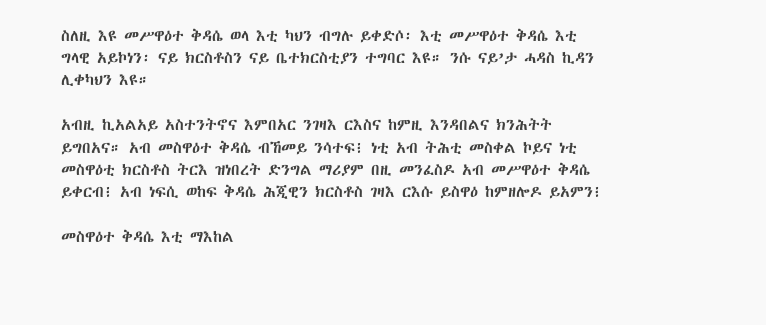ስለዚ እዩ መሥዋዕተ ቅዳሴ ወላ እቲ ካህን ብግሉ ይቀድሶ፡ እቲ መሥዋዕተ ቅዳሴ እቲ  ግላዊ አይኮነን፡ ናይ ክርስቶስን ናይ ቤተክርስቲያን ተግባር እዩ። ንሱ ናይ’ታ ሓዳስ ኪዳን ሊቀካህን እዩ።

አብዚ ኪአልአይ አስተንትኖና እምበአር ንገዛእ ርእስና ከምዚ እንዳበልና ክንሕትት ይግበአና። አብ መስዋዕተ ቅዳሴ ብኸመይ ንሳተፍ፧ ነቲ አብ ትሕቲ መስቀል ኮይና ነቲ መስዋዕቲ ክርስቶስ ትርእ ዝነበረት ድንግል ማሪያም በዚ መንፈስዶ አብ መሥዋዕተ ቅዳሴ ይቀርብ፧ አብ ነፍሲ ወከፍ ቅዳሴ ሕጂዊን ክርስቶስ ገዛእ ርእሱ ይስዋዕ ከምዘሎዶ ይአምን፧

መስዋዕተ ቅዳሴ እቲ ማእከል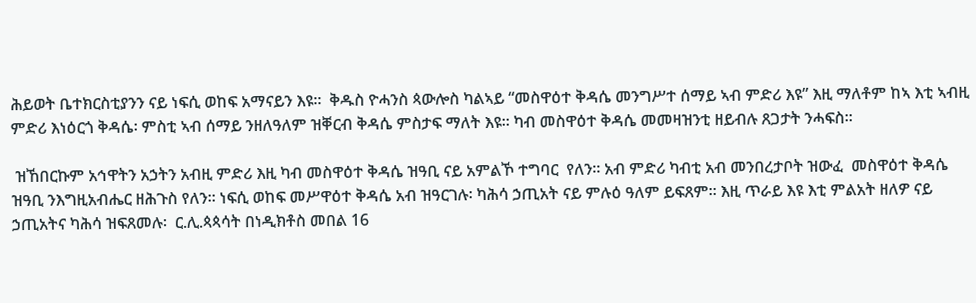ሕይወት ቤተክርስቲያንን ናይ ነፍሲ ወከፍ አማናይን እዩ።  ቅዱስ ዮሓንስ ጳውሎስ ካልኣይ “መስዋዕተ ቅዳሴ መንግሥተ ሰማይ ኣብ ምድሪ እዩ” እዚ ማለቶም ከኣ እቲ ኣብዚ ምድሪ እነዕርጎ ቅዳሴ፡ ምስቲ ኣብ ሰማይ ንዘለዓለም ዝቐርብ ቅዳሴ ምስታፍ ማለት እዩ። ካብ መስዋዕተ ቅዳሴ መመዛዝንቲ ዘይብሉ ጸጋታት ንሓፍስ።

 ዝኸበርኩም አኅዋትን አኃትን አብዚ ምድሪ እዚ ካብ መስዋዕተ ቅዳሴ ዝዓቢ ናይ አምልኾ ተግባር  የለን። አብ ምድሪ ካብቲ አብ መንበረታቦት ዝውፈ  መስዋዕተ ቅዳሴ ዝዓቢ ንእግዚአብሔር ዘሕጉስ የለን፡፡ ነፍሲ ወከፍ መሥዋዕተ ቅዳሴ አብ ዝዓርገሉ፡ ካሕሳ ኃጢአት ናይ ምሉዕ ዓለም ይፍጸም። እዚ ጥራይ እዩ እቲ ምልአት ዘለዎ ናይ ኃጢአትና ካሕሳ ዝፍጸመሉ፡  ር.ሊ.ጳጳሳት በነዲክቶስ መበል 16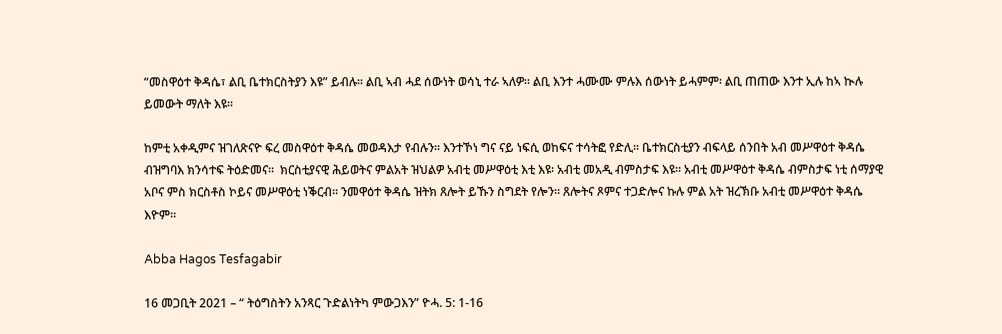“መስዋዕተ ቅዳሴ፣ ልቢ ቤተክርስትያን እዩ” ይብሉ። ልቢ ኣብ ሓደ ሰውነት ወሳኒ ተራ ኣለዎ። ልቢ እንተ ሓሙሙ ምሉእ ሰውነት ይሓምም፡ ልቢ ጠጠው እንተ ኢሉ ከኣ ኲሉ ይመውት ማለት እዩ።

ከምቲ አቀዲምና ዝገለጽናዮ ፍረ መስዋዕተ ቅዳሴ መወዳእታ የብሉን። እንተኾነ ግና ናይ ነፍሲ ወከፍና ተሳትፎ የድሊ። ቤተክርስቲያን ብፍላይ ሰንበት አብ መሥዋዕተ ቅዳሴ ብዝግባእ ክንሳተፍ ትዕድመና።  ክርስቲያናዊ ሕይወትና ምልአት ዝህልዎ አብቲ መሥዋዕቲ እቲ እዩ፡ አብቲ መአዲ ብምስታፍ እዩ። አብቲ መሥዋዕተ ቅዳሴ ብምስታፍ ነቲ ሰማያዊ አቦና ምስ ክርስቶስ ኮይና መሥዋዕቲ ነቕርብ። ንመዋዕተ ቅዳሴ ዝትክ ጸሎት ይኹን ስግደት የሎን። ጸሎትና ጾምና ተጋድሎና ኩሉ ምል አት ዝረኽቡ አብቲ መሥዋዕተ ቅዳሴ እዮም።

Abba Hagos Tesfagabir

16 መጋቢት 2021 – “ ትዕግስትን አንጻር ጉድልነትካ ምውጋእን” ዮሓ. 5: 1-16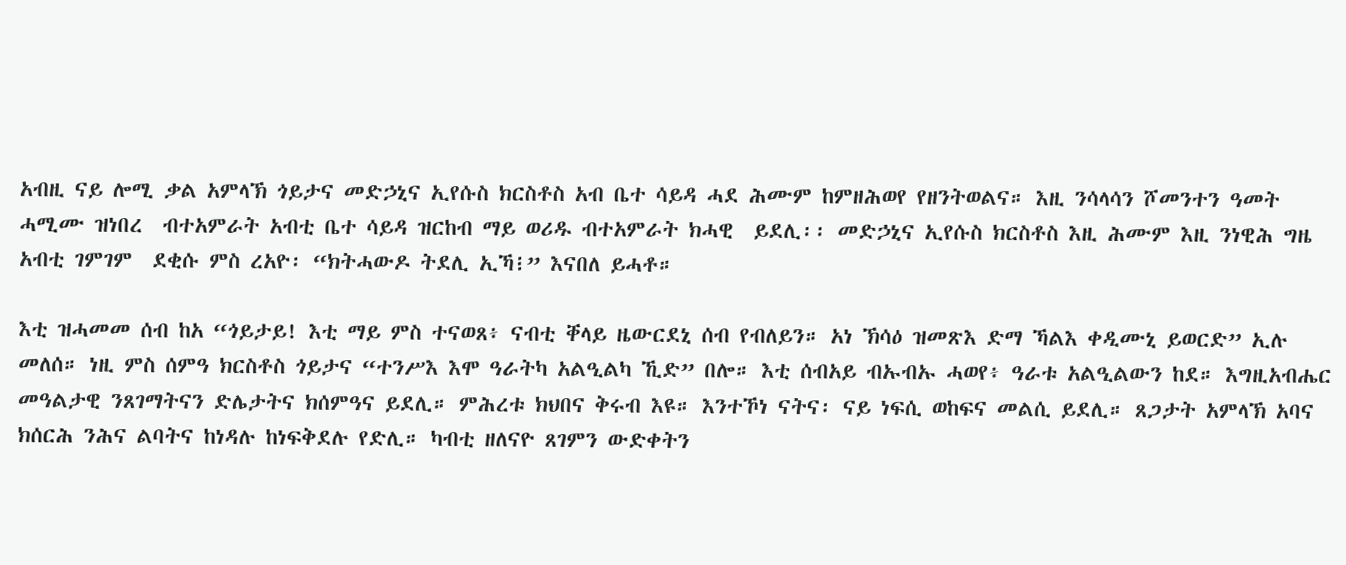አብዚ ናይ ሎሚ ቃል አምላኽ ጎይታና መድኃኒና ኢየሱስ ክርስቶስ አብ ቤተ ሳይዳ ሓደ ሕሙም ከምዘሕወየ የዘንትወልና። እዚ ንሳላሳን ሾመንተን ዓመት ሓሚሙ ዝነበረ  ብተአምራት አብቲ ቤተ ሳይዳ ዝርከብ ማይ ወሪዱ ብተአምራት ክሓዊ  ይደሊ፡፡ መድኃኒና ኢየሱስ ክርስቶስ እዚ ሕሙም እዚ ንነዊሕ ግዜ አብቲ ገምገም  ደቂሱ ምስ ረአዮ፡ “ክትሓውዶ ትደሊ ኢኻ፧” እናበለ ይሓቶ።

እቲ ዝሓመመ ሰብ ከአ “ጎይታይ! እቲ ማይ ምስ ተናወጸ፥ ናብቲ ቐላይ ዜውርደኒ ሰብ የብለይን። አነ ኽሳዕ ዝመጽእ ድማ ኻልእ ቀዲሙኒ ይወርድ” ኢሉ መለሰ። ነዚ ምስ ሰምዓ ክርስቶስ ጎይታና “ተንሥእ እሞ ዓራትካ አልዒልካ ኺድ” በሎ። እቲ ሰብአይ ብኡብኡ ሓወየ፥ ዓራቱ አልዒልውን ከደ። እግዚአብሔር መዓልታዊ ንጸገማትናን ድሌታትና ክሰምዓና ይደሊ። ምሕረቱ ክህበና ቅሩብ እዩ። እንተኾነ ናትና፡ ናይ ነፍሲ ወከፍና መልሲ ይደሊ። ጸጋታት አምላኽ አባና ክሰርሕ ንሕና ልባትና ከነዳሉ ከነፍቅደሉ የድሊ። ካብቲ ዘለናዮ ጸገምን ውድቀትን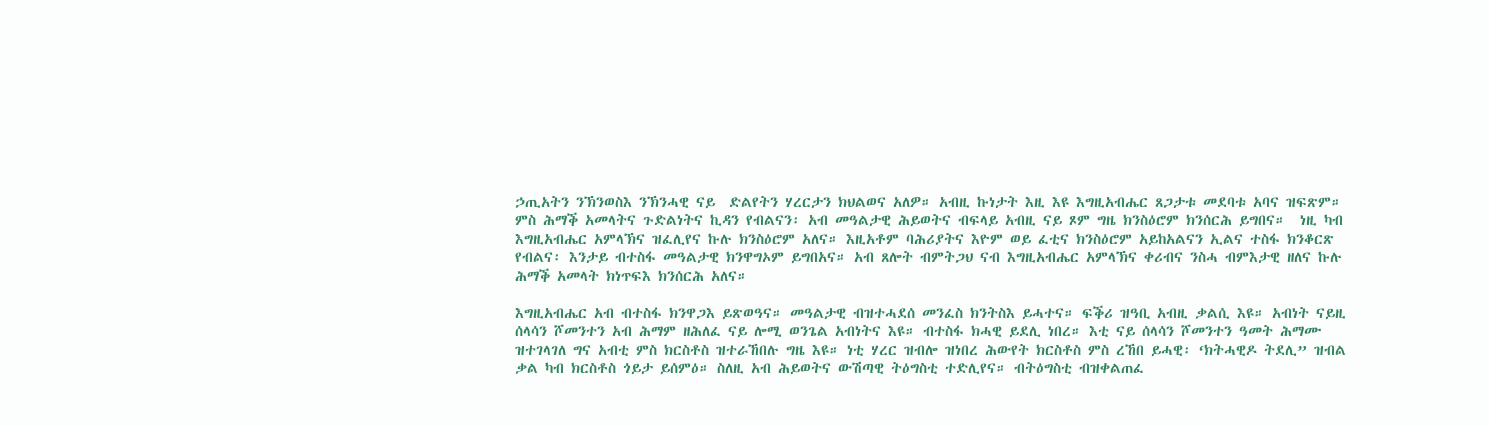ኃጢአትን ንኽንወስእ ንኽንሓዊ ናይ  ድልየትን ሃረርታን ክህልወና አለዎ። አብዚ ኩነታት እዚ እዩ እግዚአብሔር ጸጋታቱ መደባቱ አባና ዝፍጽም። ምስ ሕማቕ አመላትና ጉድልነትና ኪዳን የብልናን፡ አብ መዓልታዊ ሕይወትና ብፍላይ አብዚ ናይ ጾም ግዜ ክንስዕሮም ክንሰርሕ ይግበና።  ነዚ ካብ እግዚአብሔር አምላኽና ዝፈሊየና ኩሉ ክንስዕሮም አለና። እዚአቶም ባሕሪያትና እዮም ወይ ፈቲና ክንስዕሮም አይከአልናን ኢልና ተስፋ ክንቆርጽ የብልና፡ እንታይ ብተስፋ መዓልታዊ ክንዋግኦም ይግበአና። አብ ጸሎት ብምትጋህ ናብ እግዚአብሔር አምላኽና ቀሪብና ንስሓ ብምእታዊ ዘለና ኩሉ ሕማቕ አመላት ክነጥፍእ ክንሰርሕ አለና።

እግዚአብሔር አብ ብተስፋ ክንዋጋእ ይጽወዓና። መዓልታዊ ብዝተሓደሰ መንፈስ ክንትስእ ይሓተና። ፍቕሪ ዝዓቢ አብዚ ቃልሲ እዩ። አብነት ናይዚ ሰላሳን ሾመንተን አብ ሕማም ዘሕለፈ ናይ ሎሚ ወንጌል አብነትና እዩ። ብተስፋ ክሓዊ ይደሊ ነበረ። እቲ ናይ ሰላሳን ሾመንተን ዓመት ሕማሙ ዝተገላገለ ግና አብቲ ምስ ክርስቶስ ዝተራኸበሉ ግዜ እዩ። ነቲ ሃረር ዝብሎ ዝነበረ ሕውየት ክርስቶስ ምስ ረኸበ ይሓዊ፡ ‘ክትሓዊዶ ትደሊ” ዝብል ቃል ካብ ክርስቶስ ጎይታ ይሰምዕ። ስለዚ አብ ሕይወትና ውሽጣዊ ትዕግስቲ ተድሊየና። ብትዕግስቲ ብዝቀልጠፈ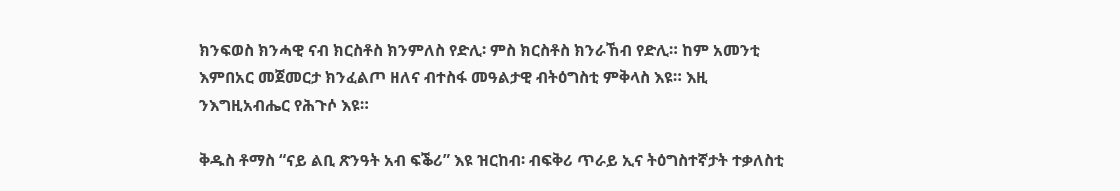ክንፍወስ ክንሓዊ ናብ ክርስቶስ ክንምለስ የድሊ፡ ምስ ክርስቶስ ክንራኸብ የድሊ። ከም አመንቲ እምበአር መጀመርታ ክንፈልጦ ዘለና ብተስፋ መዓልታዊ ብትዕግስቲ ምቅላስ እዩ። እዚ ንእግዚአብሔር የሕጉሶ እዩ።

ቅዱስ ቶማስ “ናይ ልቢ ጽንዓት አብ ፍቕሪ” እዩ ዝርከብ፡ ብፍቅሪ ጥራይ ኢና ትዕግስተኛታት ተቃለስቲ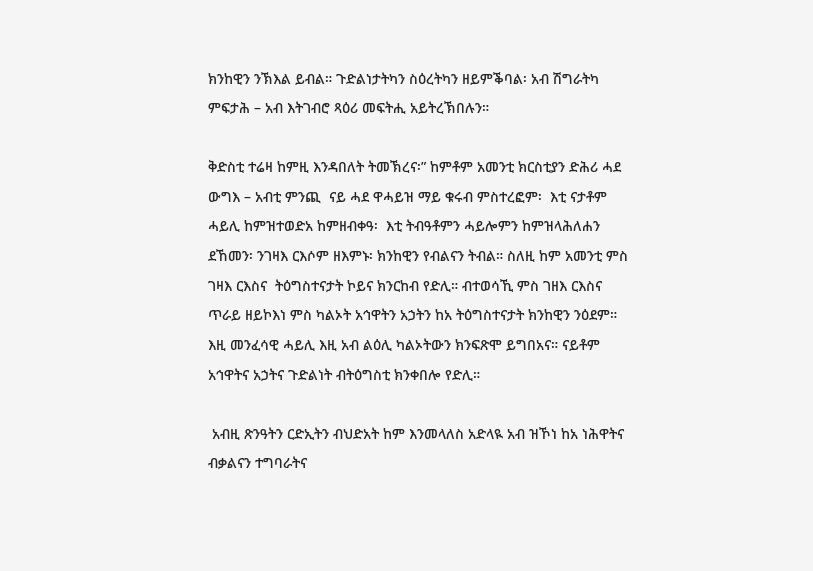ክንከዊን ንኽእል ይብል። ጉድልነታትካን ስዕረትካን ዘይምቕባል፡ አብ ሽግራትካ  ምፍታሕ – አብ እትገብሮ ጻዕሪ መፍትሒ አይትረኽበሉን።

ቅድስቲ ተሬዛ ከምዚ እንዳበለት ትመኽረና፡” ከምቶም አመንቲ ክርስቲያን ድሕሪ ሓደ ውግእ – አብቲ ምንጪ  ናይ ሓደ ዋሓይዝ ማይ ቁሩብ ምስተረፎም፡  እቲ ናታቶም ሓይሊ ከምዝተወድአ ከምዘብቀዓ፡  እቲ ትብዓቶምን ሓይሎምን ከምዝላሕለሐን ደኸመን፡ ንገዛእ ርእሶም ዘእምኑ፡ ክንከዊን የብልናን ትብል። ስለዚ ከም አመንቲ ምስ ገዛእ ርእስና  ትዕግስተናታት ኮይና ክንርከብ የድሊ። ብተወሳኺ ምስ ገዘእ ርእስና ጥራይ ዘይኮእነ ምስ ካልኦት አኅዋትን አኃትን ከአ ትዕግስተናታት ክንከዊን ንዕደም። እዚ መንፈሳዊ ሓይሊ እዚ አብ ልዕሊ ካልኦትውን ክንፍጽሞ ይግበአና። ናይቶም አኅዋትና አኃትና ጉድልነት ብትዕግስቲ ክንቀበሎ የድሊ።

 አብዚ ጽንዓትን ርድኢትን ብህድአት ከም እንመላለስ አድላዪ አብ ዝኾነ ከአ ነሕዋትና ብቃልናን ተግባራትና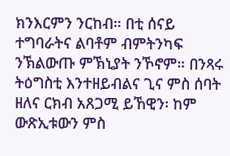ክንእርምን ንርከብ። በቲ ሰናይ ተግባራትና ልባቶም ብምትንካፍ ንኽልውጡ ምኽኒያት ንኾኖም። በንጻሩ ትዕግስቲ እንተዘይብልና ጊና ምስ ሰባት ዘለና ርክብ አጸጋሚ ይኸዊን፡ ከም ውጽኢቱውን ምስ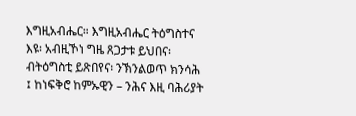እግዚአብሔር። እግዚአብሔር ትዕግስተና እዩ፡ አብዚኾነ ግዜ ጸጋታቱ ይህበና፡ ብትዕግስቲ ይጽበየና፡ ንኽንልወጥ ክንሳሕ ፤ ከነፍቅሮ ከምኡዊን – ንሕና እዚ ባሕሪያት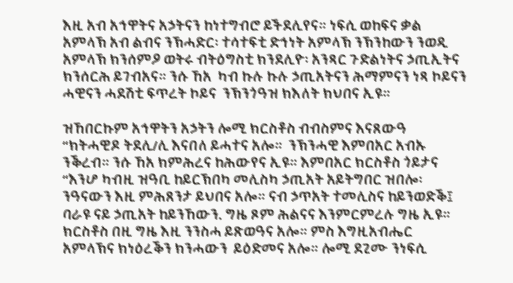እዚ አብ አኅዋትና አኃትናን ከነተግብሮ ይችደሊየና። ነፍሲ ወከፍና ቃል አምላኽ አብ ልብና ንኽሓድር፡ ተሳተፍቲ ድኅነት አምላኽ ንኽንከውን ንወዲ አምላኽ ክንሰምዖ ወትሩ ብትዕግስቲ ክንደሊዮ፡ አንጻር ጉድልነትና ኃጢኢትና  ክንሰርሕ ይገብአና። ንሱ ኸአ  ካብ ኩሉ ኩሉ ኃጢአትናን ሕማምናን ነጻ ኮይናን ሓዊናን ሓደሽቲ ፍጥረት ኮይና  ንኽንጎዓዝ ክእለት ክህበና ኢዩ።

ዝኸበርኩም አኅዋትን አኃትን ሎሚ ክርስቶስ ብብስምና እናጸውዓ “ክትሓዊዶ ትደሊ/ሊ እናበለ ይሓተና አሎ።  ንኽንሓዊ እምበአር አብኡ ንቕረብ። ንሱ ኸአ ክምሕረና ከሕውየና ኢዩ። እምበአር ክርስቶስ ጎይታና “እንሆ ካብዚ ዝዓቢ ከይርኽበካ መሊስካ ኃጢአት አይትግበር ዝበሎ፡ ንዓናውን እዚ ምሕጸንታ ይህበና አሎ። ናብ ኃጥአት ተመሊስና ከይንወድቕ፤ ባራዩ ናይ ኃጢአት ከይንኸውን. ግዜ ጾም ሕልናና እንምርምረሉ ግዜ ኢዩ። ክርስቶስ በዚ ግዜ እዚ ንንስሓ ይጽወዓና አሎ። ምስ እግዚአብሔር አምላኽና ክነዕረቕን ክንሓውን  ይዕድመና አሎ። ሎሚ ደጊሙ ንነፍሲ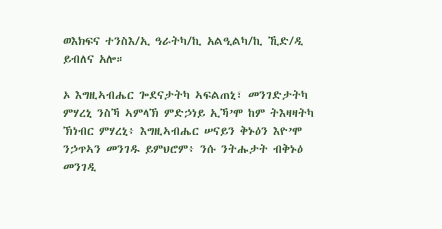ወእክፍና ተንስእ/ኢ ዓራትካ/ኪ አልዒልካ/ኪ ኺድ/ዲ ይብለና አሎ።

ኦ እግዚኣብሔር ጐደናታትካ ኣፍልጠኒ፣ መንገድታትካ ምሃረኒ ንስኻ ኣምላኽ ምድኃነይ ኢኻ’ሞ ከም ትእዛዛትካ ኽነብር ምሃረኒ፥ እግዚኣብሔር ሠናይን ቅኑዕን እዮ’ሞ ንኃጥኣን መንገዱ ይምህሮም፥ ንሱ ንትሑታት ብቅኑዕ መንገዲ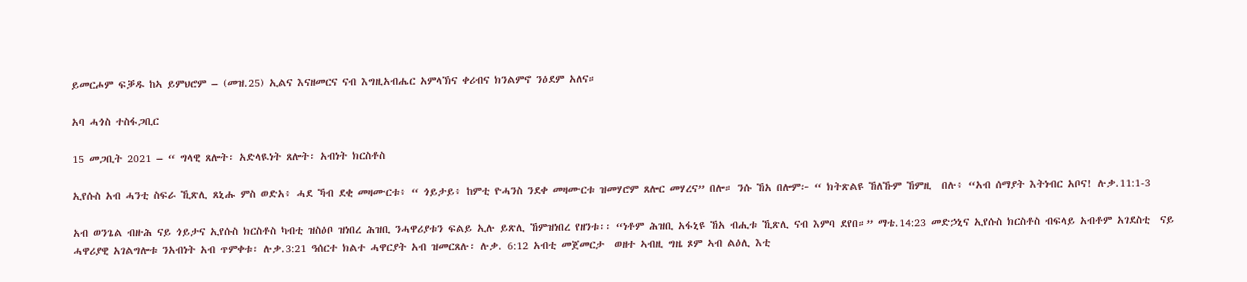ይመርሖም ፍቓዱ ከኣ ይምህሮም – (መዝ.25) ኢልና እናዘመርና ናብ እግዚአብሔር አምላኽና ቀሪብና ክንልምኖ ንዕደም አለና።

አባ ሓጎስ ተስፋጋቢር

15 መጋቢት 2021 – “ ግላዊ ጸሎት፡ አድላዪነት ጸሎት፡ አብነት ክርስቶስ

ኢየሱስ አብ ሓንቲ ስፍራ ኺጽሊ ጸኒሑ ምስ ወድአ፥ ሓደ ኻብ ደቂ መዛሙርቱ፥ “ ጎይታይ፥ ከምቲ ዮሓንስ ንደቀ መዛሙርቱ ዝመሃሮም ጸሎር መሃረና” በሎ። ንሱ ኸአ በሎም፦ “ ክትጽልዩ ኸለኹም ኸምዚ  በሉ፥ “አብ ሰማያት እትነብር አቦና! ሉቃ.11:1-3

አብ ወንጌል ብዙሕ ናይ ጎይታና ኢየሱስ ክርስቶስ ካብቲ ዝስዕቦ ዝነበረ ሕዝቢ ንሓዋሪያቱን ፍልይ ኢሉ ይጽሊ ኸምዝነበረ የዘንቱ፡፡ “ነቶም ሕዝቢ አፋኒዩ ኸአ ብሒቱ ኺጽሊ ናብ እምባ ደየበ።” ማቴ.14:23 መድኃኒና ኢየሱስ ክርስቶስ ብፍላይ አብቶም አገደስቲ  ናይ ሓዋሪያዊ አገልግሎቱ ንአብነት አብ ጥምቀቱ፡ ሉቃ.3:21 ዓሰርተ ክልተ ሓዋርያት አብ ዝመርጸሉ፡ ሉቃ. 6:12 አብቲ መጀመርታ  ወዘተ ኣብዚ ግዜ ጾም ኣብ ልዕሊ እቲ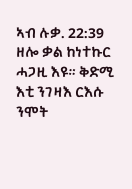ኣብ ሉቃ. 22:39 ዘሎ ቃል ከነተኩር ሓጋዚ እዩ። ቅድሚ እቲ ንገዛእ ርእሱ ንሞት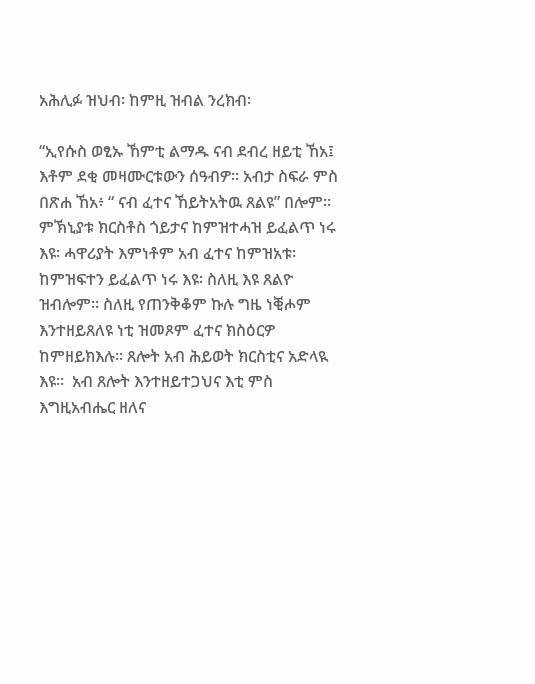አሕሊፉ ዝህብ፡ ከምዚ ዝብል ንረክብ፡

“ኢየሱስ ወፂኡ ኸምቲ ልማዱ ናብ ደብረ ዘይቲ ኸአ፤ እቶም ደቂ መዛሙርቱውን ሰዓብዎ። አብታ ስፍራ ምስ በጽሐ ኸአ፥ “ ናብ ፈተና ኸይትአትዉ ጸልዩ” በሎም። ምኽኒያቱ ክርስቶስ ጎይታና ከምዝተሓዝ ይፈልጥ ነሩ እዩ፡ ሓዋሪያት እምነቶም አብ ፈተና ከምዝአቱ፡ ከምዝፍተን ይፈልጥ ነሩ እዩ፡ ስለዚ እዩ ጸልዮ ዝብሎም። ስለዚ የጠንቅቆም ኩሉ ግዜ ነቒሖም እንተዘይጸለዩ ነቲ ዝመጾም ፈተና ክስዕርዎ ከምዘይክእሉ። ጸሎት አብ ሕይወት ክርስቲና አድላዪ እዩ።  አብ ጸሎት እንተዘይተጋህና እቲ ምስ እግዚአብሔር ዘለና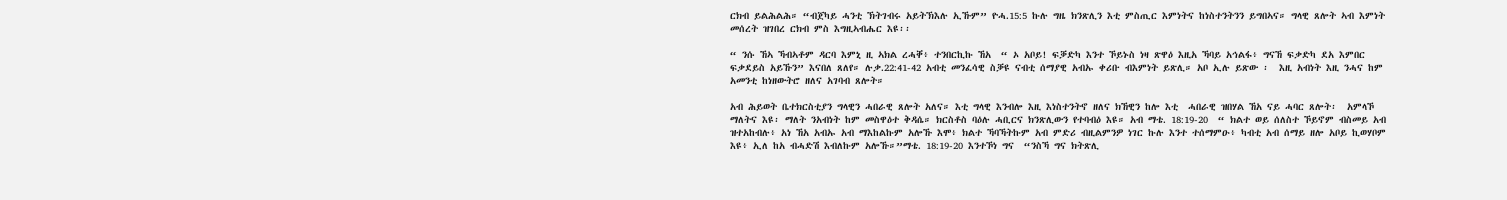ርክብ ይልሕልሕ። “ብጀካይ ሓንቲ ኽትገብሩ አይትኽእሉ ኢኹም” ዮሓ.15:5 ኩሉ ግዜ ክንጽሊን እቲ ምስጢር እምነትና ከነስተንትንን ይግበኣና። ግላዊ ጸሎት ኣብ እምነት መሰረት ዝገበረ ርክብ ምስ እግዚኣብሔር እዩ፡፡

“ ንሱ ኸኣ ኻብኣቶም ዳርባ እምኒ ዚ ኣክል ረሓቐ፥ ተንበርኪኩ ኸአ  “ ኦ አቦይ! ፍቓድካ እንተ ኾይኑስ ነዛ ጽዋዕ እዚአ ኻባይ አኅልፋ፥ ግናኸ ፍቃድካ ደአ እምበር ፍቃደይስ አይኹን” እናበለ ጸለየ። ሉቃ.22:41-42 አብቲ መንፈሳዊ ስቓዩ ናብቲ ሰማያዊ አብኡ ቀሪቡ ብእምነት ይጽሊ። አቦ ኢሉ ይጽው ፡  እዚ አብነት እዚ ንሓና ከም አመንቲ ከነዘውትሮ ዘለና አገባብ ጸሎት።

አብ ሕይወት ቤተክርስቲያን ግላዊን ሓበራዊ ጸሎት አለና። እቲ ግላዊ እንብሎ እዚ እነስተንትኖ ዘለና ክኸዊን ከሎ እቲ  ሓበራዊ ዝበሃል ኸአ ናይ ሓባር ጸሎት፡  አምላኾ ማለትና እዩ፡ ማለት ንአብነት ከም መስዋዕተ ቅዳሴ። ክርስቶስ ባዕሉ ሓቢርና ክንጽሊውን የተባብዕ እዩ። አብ ማቴ. 18:19-20  “ ክልተ ወይ ሰለስተ ኾይኖም ብስመይ አብ ዝተአከብሉ፥ አነ ኸአ አብኡ አብ ማእከልኩም አሎኹ እሞ፥ ክልተ ኻባኻትኩም አብ ምድሪ ብዚልምንዎ ነገር ኩሉ እንተ ተሰማምዑ፥ ካብቲ አብ ሰማይ ዘሎ አቦይ ኪወሃቦም እዩ፥ ኢለ ከአ ብሓድሽ እብለኩም አሎኹ።”ማቴ. 18:19-20 እንተኾነ ግና  “ንስኻ ግና ክትጽሊ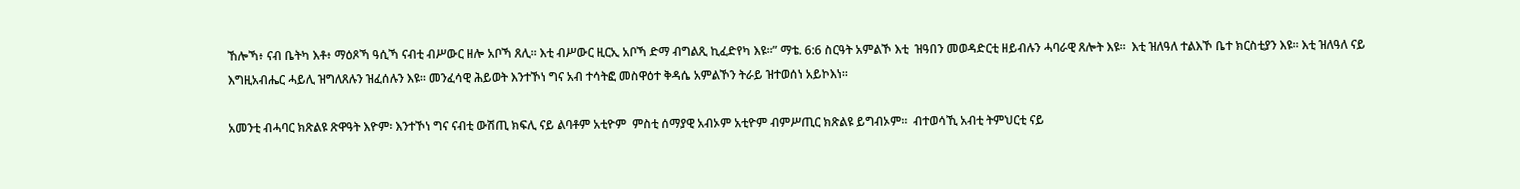ኸሎኻ፥ ናብ ቤትካ እቶ፥ ማዕጾኻ ዓሲኻ ናብቲ ብሥውር ዘሎ አቦኻ ጸሊ። እቲ ብሥውር ዚርኢ አቦኻ ድማ ብግልጺ ኪፈድየካ እዩ።” ማቴ. 6:6 ስርዓት አምልኾ እቲ  ዝዓበን መወዳድርቲ ዘይብሉን ሓባራዊ ጸሎት እዩ።  እቲ ዝለዓለ ተልእኾ ቤተ ክርስቲያን እዩ። እቲ ዝለዓለ ናይ እግዚአብሔር ሓይሊ ዝግለጸሉን ዝፈሰሉን እዩ። መንፈሳዊ ሕይወት እንተኾነ ግና አብ ተሳትፎ መስዋዕተ ቅዳሴ አምልኾን ትራይ ዝተወሰነ አይኮእነ።

አመንቲ ብሓባር ክጽልዩ ጽዋዓት እዮም፡ እንተኾነ ግና ናብቲ ውሽጢ ክፍሊ ናይ ልባቶም አቲዮም  ምስቲ ሰማያዊ አብኦም አቲዮም ብምሥጢር ክጽልዩ ይግብኦም።  ብተወሳኺ አብቲ ትምህርቲ ናይ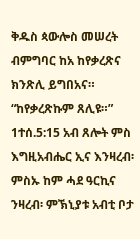ቅዱስ ጳውሎስ መሠረት ብምግባር ከአ ከየቃረጽና ክንጽሊ ይግበአና። “ከየቃረጽኩም ጸሊዩ።” 1ተሰ.5:15 አብ ጸሎት ምስ እግዚአብሔር ኢና እንዛረብ፡ ምስኡ ከም ሓደ ዓርኪና ንዛረብ፡ ምኽኒያቱ አብቲ ቦታ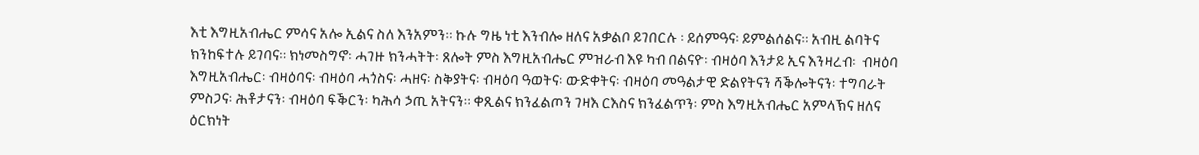እቲ እግዚአብሔር ምሳና አሎ ኢልና ስለ እንአምን። ኩሉ ግዜ ነቲ እንብሎ ዘለና አቃልቦ ይገበርሉ ፡ ይሰምዓና፡ ይምልሰልና። አብዚ ልባትና ክንከፍተሉ ይገባና። ክነመስግኖ፡ ሓገዙ ክንሓትት፡ ጸሎት ምስ እግዚአብሔር ምዝራብ እዩ ካብ በልናዮ፡ ብዛዕባ እንታይ ኢና እንዛረብ፡  ብዛዕባ እግዚአብሔር፡ ብዛዕባና፡ ብዛዕባ ሓጎስና፡ ሓዘና፡ ስቅያትና፡ ብዛዕባ ዓወትና፡ ውድቀትና፡ ብዛዕባ መዓልታዊ ድልየትናን ሻቕሎትናን፡ ተግባራት ምስጋና፡ ሕቶታናን፡ ብዛዕባ ፍቕርን፡ ካሕሳ ኃጢ አትናን። ቀጺልና ክንፈልጦን ገዛእ ርእስና ክንፈልጥን፡ ምስ እግዚአብሔር አምላኽና ዘለና ዕርክነት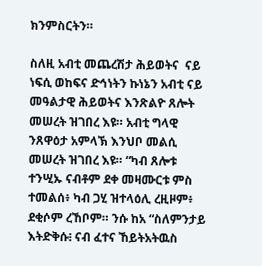ክንምስርትን።

ስለዚ አብቲ መጨረሽታ ሕይወትና  ናይ ነፍሲ ወከፍና ድኅነትን ኩነኔን አብቲ ናይ መዓልታዊ ሕይወትና እንጽልዮ ጸሎት መሠረት ዝገበረ እዩ። አብቲ ግላዊ ንጸዋዕታ አምላኽ እንህቦ መልሲ መሠረት ዝገበረ እዩ። “ካብ ጸሎቱ ተንሢኡ ናብቶም ደቀ መዛሙርቱ ምስ ተመልሰ፥ ካብ ጋሂ ዝተላዕሊ ረዚዞም፥ ደቂሶም ረኸቦም። ንሱ ከአ “ስለምንታይ እትድቅሱ፧ ናብ ፈተና ኸይትአትዉስ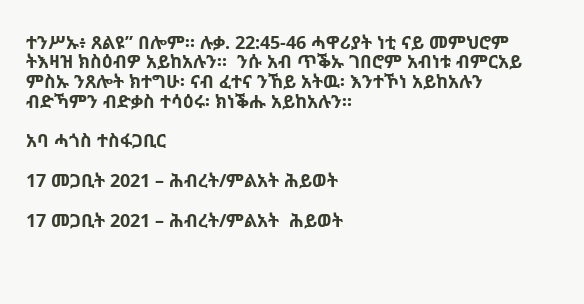ተንሥኡ፥ ጸልዩ” በሎም። ሉቃ. 22:45-46 ሓዋሪያት ነቲ ናይ መምህሮም ትእዛዝ ክስዕብዎ አይከአሉን።  ንሱ አብ ጥቕኡ ገበሮም አብነቱ ብምርአይ ምስኡ ንጸሎት ክተግሁ፡ ናብ ፈተና ንኸይ አትዉ፡ እንተኾነ አይከአሉን ብድኻምን ብድቃስ ተሳዕሩ፡ ክነቕሑ አይከአሉን።

አባ ሓጎስ ተስፋጋቢር

17 መጋቢት 2021 – ሕብረት/ምልአት ሕይወት

17 መጋቢት 2021 – ሕብረት/ምልአት  ሕይወት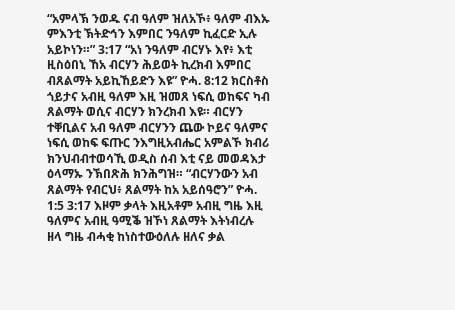“አምላኽ ንወዱ ናብ ዓለም ዝለአኾ፥ ዓለም ብእኡ ምእንቲ ኽትድኅን እምበር ንዓለም ኪፈርድ ኢሉ አይኮነን።” 3:17 “አነ ንዓለም ብርሃኑ እየ፥ እቲ ዚስዕበኒ ኸአ ብርሃን ሕይወት ኪረክብ እምበር ብጸልማት አይኪኸይድን እዩ” ዮሓ. 8:12 ክርስቶስ ጎይታና አብዚ ዓለም እዚ ዝመጸ ነፍሲ ወከፍና ካብ ጸልማት ወሲና ብርሃን ክንረክብ እዩ። ብርሃን ተቐቢልና አብ ዓለም ብርሃንን ጨው ኮይና ዓለምና ነፍሲ ወከፍ ፍጡር ንእግዚአብሔር አምልኾ ክብሪ ክንህብብተወሳኺ ወዲስ ሰብ እቲ ናይ መወዳእታ ዕላማኡ ንኽበጽሕ ክንሕግዝ። “ብርሃንውን አብ ጸልማት የብርህ፥ ጸልማት ከአ አይሰዓሮን” ዮሓ. 1:5 3:17 እዞም ቃላት እዚአቶም አብዚ ግዜ እዚ ዓለምና አብዚ ዓሚቕ ዝኾነ ጸልማት እትነብረሉ ዘላ ግዜ ብሓቂ ከነስተውዕለሉ ዘለና ቃል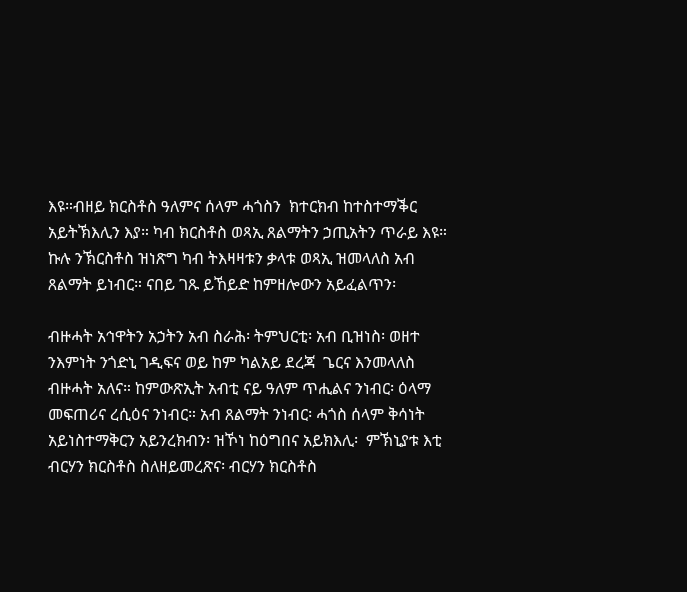እዩ።ብዘይ ክርስቶስ ዓለምና ሰላም ሓጎስን  ክተርክብ ከተስተማቕር አይትኽእሊን እያ። ካብ ክርስቶስ ወጻኢ ጸልማትን ኃጢአትን ጥራይ እዩ። ኩሉ ንኽርስቶስ ዝነጽግ ካብ ትእዛዛቱን ቃላቱ ወጻኢ ዝመላለስ አብ ጸልማት ይነብር። ናበይ ገጹ ይኸይድ ከምዘሎውን አይፈልጥን፡

ብዙሓት አኅዋትን አኃትን አብ ስራሕ፡ ትምህርቲ፡ አብ ቢዝነስ፡ ወዘተ ንእምነት ንጎድኒ ገዲፍና ወይ ከም ካልአይ ደረጃ  ጌርና እንመላለስ ብዙሓት አለና። ከምውጽኢት አብቲ ናይ ዓለም ጥሒልና ንነብር፡ ዕላማ መፍጠሪና ረሲዕና ንነብር። አብ ጸልማት ንነብር፡ ሓጎስ ሰላም ቅሳነት አይነስተማቅርን አይንረክብን፡ ዝኾነ ከዕግበና አይክእሊ፡  ምኽኒያቱ እቲ ብርሃን ክርስቶስ ስለዘይመረጽና፡ ብርሃን ክርስቶስ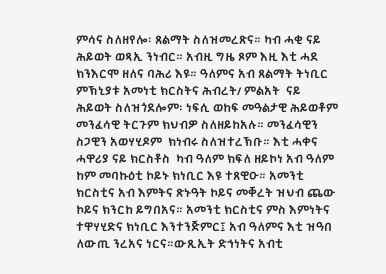ምሳና ስለዘየሎ፡ ጸልማት ስለዝመረጽና። ካብ ሓቂ ናይ ሕይወት ወጻኢ ንነብር። አብዚ ግዜ ጾም እዚ እቲ ሓደ ክንእርሞ ዘለና ባሕሪ እዩ። ዓለምና አብ ጸልማት ትነቢር ምኽኒያቱ አመነቲ ክርስትና ሕብረት/ ምልአት  ናይ ሕይወት ስለዝጎደሎም፡ ነፍሲ ወከፍ መዓልታዊ ሕይወቶም መንፈሳዊ ትርጉም ክህብዎ ስለዘይከአሉ። መንፈሳዊን ስጋዊን አወሃሂዶም  ክነብሩ ስለዝተረኽቡ። እቲ ሓቀና ሓዋሪያ ናይ ክርስቶስ  ካብ ዓለም ክፍለ ዘይኮነ አብ ዓለም ከም መባኩዕቲ ኮይኑ ክነቢር እዩ ተጸዊዑ። አመንቲ ክርስቲና አብ እምትና ጽኑዓት ኮይና መቐረት ዝህብ ጨው ኮይና ክንርከ ይግበአና። አመንቲ ክርስቲና ምስ እምነትና ተዋሃሂድና ክነቢር እንተንጅምር፤ አብ ዓለምና እቲ ዝዓበ ለውጢ ንረአና ነርና።ውጺኢት ድኅነትና አብቲ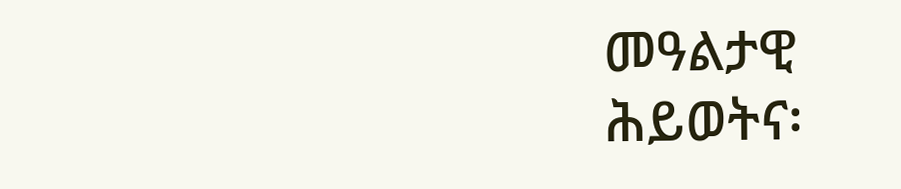መዓልታዊ ሕይወትና፡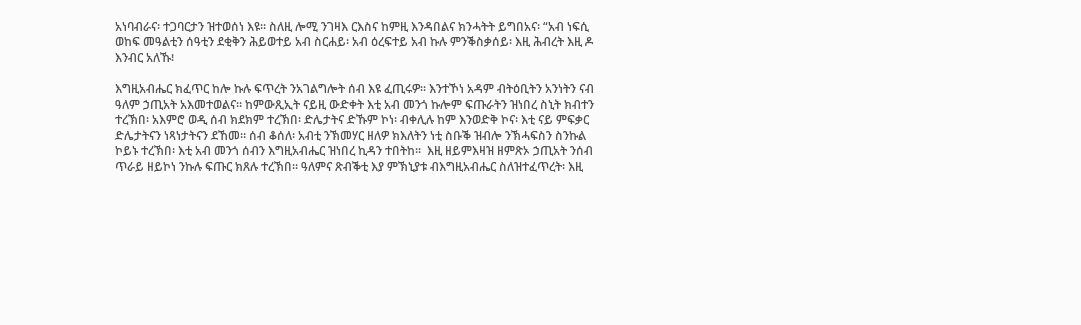አነባብራና፡ ተጋባርታን ዝተወሰነ እዩ። ስለዚ ሎሚ ንገዛእ ርእስና ከምዚ እንዳበልና ክንሓትት ይግበአና፡ “አብ ነፍሲ ወከፍ መዓልቲን ሰዓቲን ደቂቅን ሕይወተይ አብ ስርሐይ፡ አብ ዕረፍተይ አብ ኩሉ ምንቕስቃሰይ፡ እዚ ሕብረት እዚ ዶ እንብር አለኹ፧

እግዚአብሔር ክፈጥር ከሎ ኩሉ ፍጥረት ንአገልግሎት ሰብ እዩ ፈጢሩዎ። እንተኾነ አዳም ብትዕቢትን አንነትን ናብ ዓለም ኃጢአት አእመተወልና። ከምውጺኢት ናይዚ ውድቀት እቲ አብ መንጎ ኩሎም ፍጡራትን ዝነበረ ስኒት ክብተን ተረኽበ፡ አእምሮ ወዲ ሰብ ክደክም ተረኽበ፡ ድሌታትና ድኹም ኮነ፡ ብቀሊሉ ከም እንወድቅ ኮና፡ እቲ ናይ ምፍቃር  ድሌታትናን ነጻነታትናን ደኸመ። ሰብ ቆሰለ፡ አብቲ ንኽመሃር ዘለዎ ክእለትን ነቲ ስቡቕ ዝብሎ ንኽሓፍስን ስንኩል ኮይኑ ተረኽበ፡ እቲ አብ መንጎ ሰብን እግዚአብሔር ዝነበረ ኪዳን ተበትከ።  እዚ ዘይምእዛዝ ዘምጽኦ ኃጢአት ንሰብ ጥራይ ዘይኮነ ንኩሉ ፍጡር ክጸሉ ተረኽበ። ዓለምና ጽብቕቲ እያ ምኽኒያቱ ብእግዚአብሔር ስለዝተፈጥረት፡ እዚ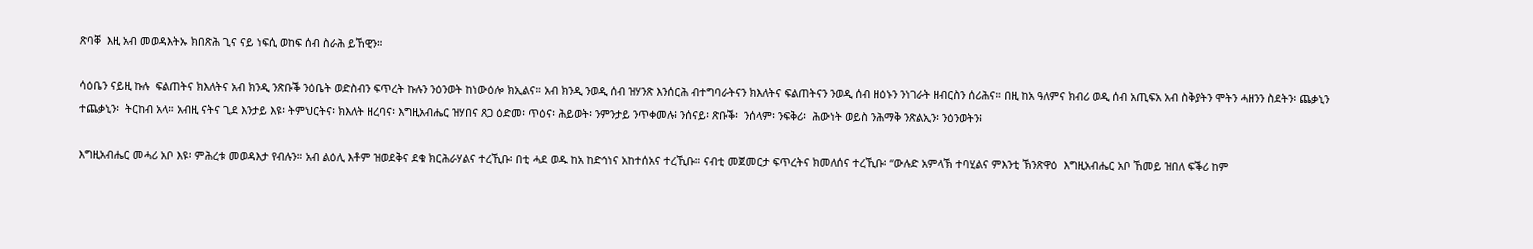ጽባቐ  እዚ አብ መወዳእትኡ ክበጽሕ ጊና ናይ ነፍሲ ወከፍ ሰብ ስራሕ ይኸዊን።

ሳዕቤን ናይዚ ኩሉ  ፍልጠትና ክእለትና አብ ክንዲ ንጽቡቕ ንዕቤት ወድስብን ፍጥረት ኩሉን ንዕንወት ከነውዕሎ ክኢልና። አብ ክንዲ ንወዲ ሰብ ዝሃንጽ እንሰርሕ ብተግባራትናን ክእለትና ፍልጠትናን ንወዲ ሰብ ዘዕኑን ንነገራት ዘብርስን ሰሪሕና። በዚ ከአ ዓለምና ክብሪ ወዲ ሰብ አጢፍአ አብ ስቅያትን ሞትን ሓዘንን ስደትን፡ ጨቃኒን ተጨቃኒን፡  ትርከብ አላ። አብዚ ናትና ጊደ እንታይ እዩ፡ ትምህርትና፡ ክእለት ዘረባና፡ እግዚአብሔር ዝሃበና ጸጋ ዕድመ፡ ጥዕና፡ ሕይወት፡ ንምንታይ ንጥቀመሉ፧ ንሰናይ፡ ጽቡቕ፡  ንሰላም፡ ንፍቅሪ፡  ሕውነት ወይስ ንሕማቅ ንጽልኢን፡ ንዕንወትን፧

እግዚአብሔር መሓሪ አቦ እዩ፡ ምሕረቱ መወዳእታ የብሉን። አብ ልዕሊ እቶም ዝወደቅና ደቁ ክርሕራሃልና ተረኺቡ፡ በቲ ሓደ ወዱ ከአ ከድኅነና አከተሰአና ተረኺቡ። ናብቲ መጀመርታ ፍጥረትና ክመለሰና ተረኺቡ፡ “ውሉድ አምላኽ ተባሂልና ምእንቲ ኽንጽዋዕ  እግዚአብሔር አቦ ኸመይ ዝበለ ፍቕሪ ከም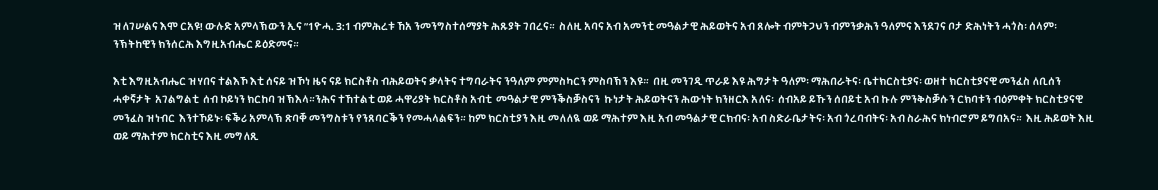ዝለገሠልና እሞ ርአዩ! ውሉድ አምላኽውን ኢና ”1ዮሓ. 3:1 ብምሕረቱ ኸአ ንመንግስተሰማያት ሕጹያት ገበረና።  ስለዚ አባና አብ አመንቲ መዓልታዊ ሕይወትና አብ ጸሎት ብምትጋህን ብምንቃሕን ዓለምና እንደገና ቦታ ድሕነትን ሓጎስ፡ ሰላም፡ ንኽትከዊን ክንሰርሕ እግዚአብሔር ይዕድመና።

እቲ እግዚአብሔር ዝሃበና ተልእኾ እቲ ሰናይ ዝኾነ ዜና ናይ ክርስቶስ ብሕይወትና ቃላትና ተግባራትና ንዓለም ምምስካርን ምስባኽን እዩ።  በዚ መንገዲ ጥራይ እዩ ሕግታት ዓለም፡ ማሕበራትና፡ ቤተክርስቲያና፡ ወዘተ ክርስቲያናዊ መንፈስ ለቢሰን ሓቀኛታት  አገልግልቲ  ሰብ ኮይነን ክርከባ ዝኽእላ።ንሕና ተኸተልቲ ወይ ሓዋሪያት ክርስቶስ አብቲ  መዓልታዊ ምንቕስቓስናን  ኩነታት ሕይወትናን ሕውነት ክንዘርእ አለና፡  ሰብአይ ይኹን ሰበይቲ አብ ኩሉ ምንቅስቓሱን ርክባቱን ብዕምቀት ክርስቲያናዊ መንፈስ ዝነብር  እንተኾይኑ፡ ፍቕሪ አምላኽ ጽባቐ መንግስቱን የንጸባርቕን የመሓላልፍን። ከም ክርስቲያን እዚ መለለዪ ወይ ማሕተም እዚ አብ መዓልታዊ ርክብና፡ አብ ስድራቤታትና፡ አብ ጎረባብትና፡ አብ ስራሕና ክነብሮም ይግበአና።  እዚ ሕይወት እዚ ወይ ማሕተም ክርስቲና እዚ መግለጺ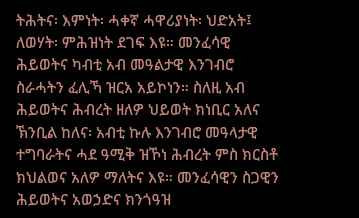ትሕትና፡ እምነት፡ ሓቀኛ ሓዋሪያነት፡ ህድአት፤  ለወሃት፡ ምሕዝነት ደገፍ እዩ። መንፈሳዊ ሕይወትና ካብቲ አብ መዓልታዊ እንገብሮ ስራሓትን ፈሊኻ ዝርአ አይኮነን። ስለዚ አብ ሕይወትና ሕብረት ዘለዎ ህይወት ክነቢር አለና ኽንቢል ከለና፡ አብቲ ኩሉ እንገብሮ መዓላታዊ ተግባራትና ሓደ ዓሚቅ ዝኾነ ሕብረት ምስ ክርስቶ ክህልወና አለዎ ማለትና እዩ። መንፈሳዊን ስጋዊን ሕይወትና አወኃድና ክንጎዓዝ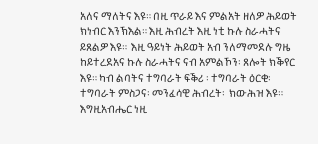አለና ማለትና እዩ። በዚ ጥራይ እና ምልአት ዘለዎ ሕይወት ክነብር እንኽእል። እዚ ሕብረት እዚ ነቲ ኩሉ ስራሓትና ይጸልዎ እዩ።  እዚ ዓይነት ሕይወት አብ ንለማመደሉ ግዜ ከይተረደአና ኩሉ ስራሓትና ናብ አምልኾን፡ ጸሎት ክቕየር እዩ። ካብ ልባትና ተግባራት ፍቕሪ ፡ ተግባራት ዕርቂ፡ ተግባራት ምስጋና፡ መንፈሳዊ ሕብረት፡  ክውሕዝ እዩ። እግዚአብሔር ነዚ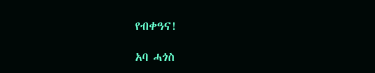የብቀዓና!

አባ ሓጎስ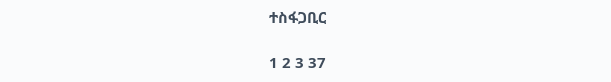ተስፋጋቢር

1 2 3 37